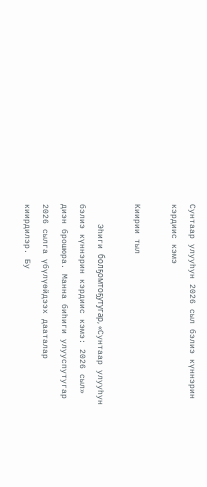Сунтаар улууһун 2026 сыл бэлиэ күннэрин кэрдиис кэмэ

Киирии тыл

    Эһиги болҕомтоҕутугар, «Сунтаар улууһун бэлиэ күннэрин кэрдиис кэмэ: 2026 сыл» диэн брошюра. Манна биһиги улууспутугар 2026 сылга үбүлүөйдээх дааталар киирдилэр. Бу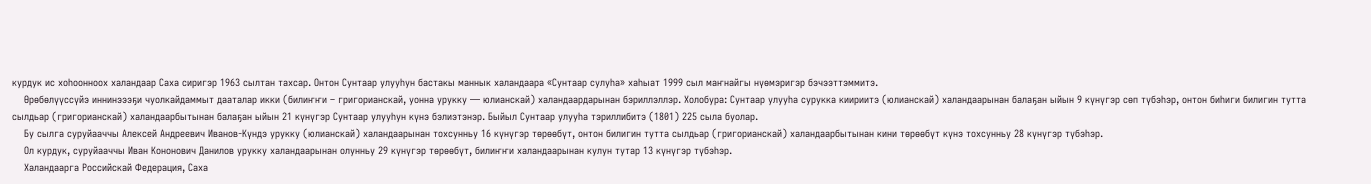курдук ис хоһоонноох халандаар Саха сиригэр 1963 сылтан тахсар. Онтон Сунтаар улууһун бастакы маннык халандаара «Сунтаар сулуһа» хаһыат 1999 сыл маҥнайгы нүөмэригэр бэчээттэммитэ.
    Өрөбөлүүссүйэ иннинэээҕи чуолкайдаммыт дааталар икки (билиҥҥи – григорианскай, уонна урукку — юлианскай) халандаардарынан бэриллэллэр. Холобура: Сунтаар улууһа сурукка киириитэ (юлианскай) халандаарынан балаҕан ыйын 9 күнүгэр сөп түбэһэр, онтон биһиги билигин тутта сылдьар (григорианскай) халандаарбытынан балаҕан ыйын 21 күнүгэр Сунтаар улууһун күнэ бэлиэтэнэр. Быйыл Сунтаар улууһа тэриллибитэ (1801) 225 сыла буолар.
    Бу сылга суруйааччы Алексей Андреевич Иванов-Күндэ урукку (юлианскай) халандаарынан тохсунньу 16 күнүгэр төрөөбүт, онтон билигин тутта сылдьар (григорианскай) халандаарбытынан кини төрөөбүт күнэ тохсунньу 28 күнүгэр түбэһэр.
    Ол курдук, суруйааччы Иван Кононович Данилов урукку халандаарынан олунньу 29 күнүгэр төрөөбүт, билиҥҥи халандаарынан кулун тутар 13 күнүгэр түбэһэр.
    Халандаарга Российскай Федерация, Саха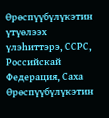Өрөспүүбүлүкэтин үтүөлээх үлэһиттэрэ, ССРС, Российскай Федерация, Саха Өрөспүүбүлүкэтин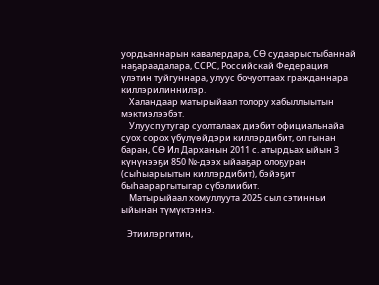уордьаннарын кавалердара, СӨ судаарыстыбаннай наҕараадалара, ССРС, Российскай Федерация үлэтин туйгуннара, улуус бочуоттаах гражданнара киллэрилиннилэр.
    Халандаар матырыйаал толору хабыллыытын мэктиэлээбэт.
    Улууспутугар суолталаах диэбит официальнайа суох сорох үбүлүөйдэри киллэрдибит, ол гынан баран, СӨ Ил Дарханын 2011 с. атырдьах ыйын 3 күнүнээҕи 850 №-дээх ыйааҕар олоҕуран (сыһыарыытын киллэрдибит), бэйэҕит быһаараргытыгар сүбэлиибит.
    Матырыйаал хомуллуута 2025 сыл сэтинньи ыйынан түмүктэннэ.

   Этиилэргитин,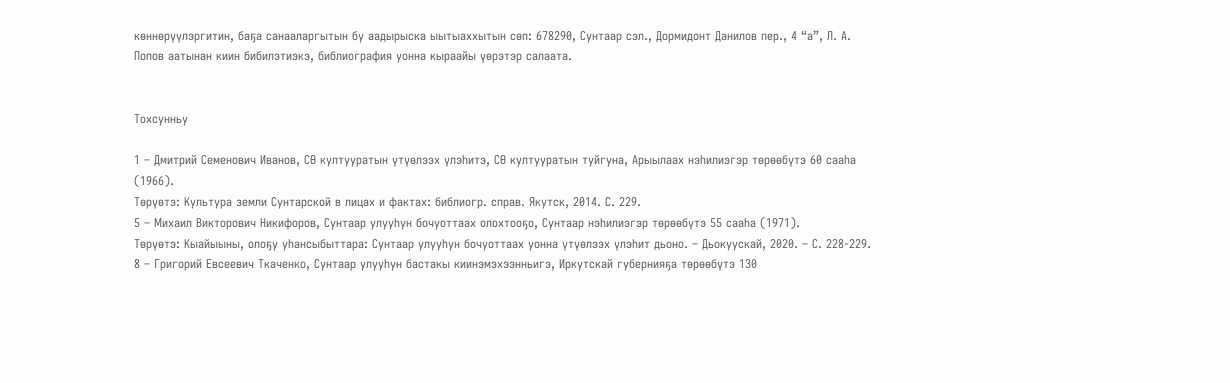көннөрүүлэргитин, баҕа санааларгытын бу аадырыска ыытыаххытын сөп: 678290, Сунтаар сэл., Дормидонт Данилов пер., 4 “а”, Л. А. Попов аатынан киин бибилэтиэкэ, библиография уонна кыраайы үөрэтэр салаата.


Тохсунньу

1 – Дмитрий Семенович Иванов, СӨ култууратын үтүөлээх үлэһитэ, СӨ култууратын туйгуна, Арыылаах нэһилиэгэр төрөөбүтэ 60 сааһа (1966).
Төрүөтэ: Культура земли Сунтарской в лицах и фактах: библиогр. справ. Якутск, 2014. С. 229.
5 – Михаил Викторович Никифоров, Сунтаар улууһун бочуоттаах олохтооҕо, Сунтаар нэһилиэгэр төрөөбүтэ 55 сааһа (1971).
Төрүөтэ: Кыайыыны, олоҕу уһансыбыттара: Сунтаар улууһун бочуоттаах уонна үтүөлээх үлэһит дьоно. – Дьокуускай, 2020. – С. 228-229.
8 – Григорий Евсеевич Ткаченко, Сунтаар улууһун бастакы киинэмэхээнньигэ, Иркутскай губернияҕа төрөөбүтэ 130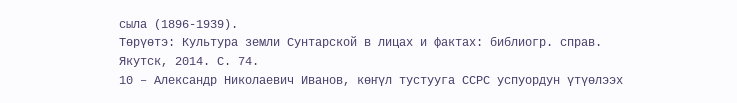сыла (1896-1939).
Төрүөтэ: Культура земли Сунтарской в лицах и фактах: библиогр. справ. Якутск, 2014. С. 74.
10 – Александр Николаевич Иванов, көҥүл тустууга ССРС успуордун үтүөлээх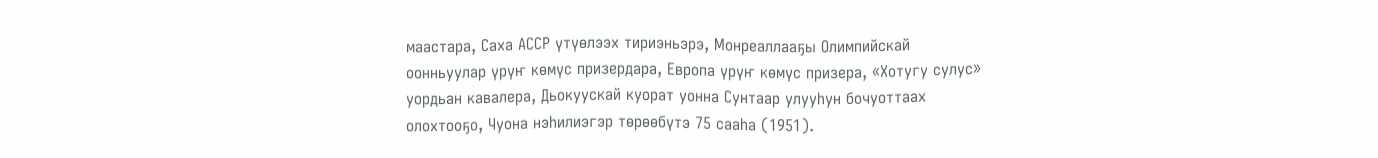маастара, Саха АССР үтүөлээх тириэньэрэ, Монреаллааҕы Олимпийскай оонньуулар үрүҥ көмүс призердара, Европа үрүҥ көмүс призера, «Хотугу сулус» уордьан кавалера, Дьокуускай куорат уонна Сунтаар улууһун бочуоттаах олохтооҕо, Чуона нэһилиэгэр төрөөбүтэ 75 сааһа (1951).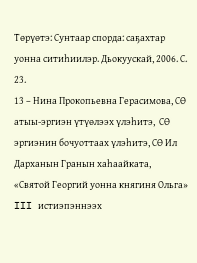Төрүөтэ: Сунтаар спорда: саҕахтар уонна ситиһиилэр. Дьокуускай, 2006. С. 23.
13 – Нина Прокопьевна Герасимова, СӨ атыы-эргиэн үтүөлээх үлэһитэ,  СӨ эргиэнин бочуоттаах үлэһитэ, СӨ Ил Дарханын Гранын хаһаайката, «Святой Георгий уонна княгиня Ольга» III истиэпэннээх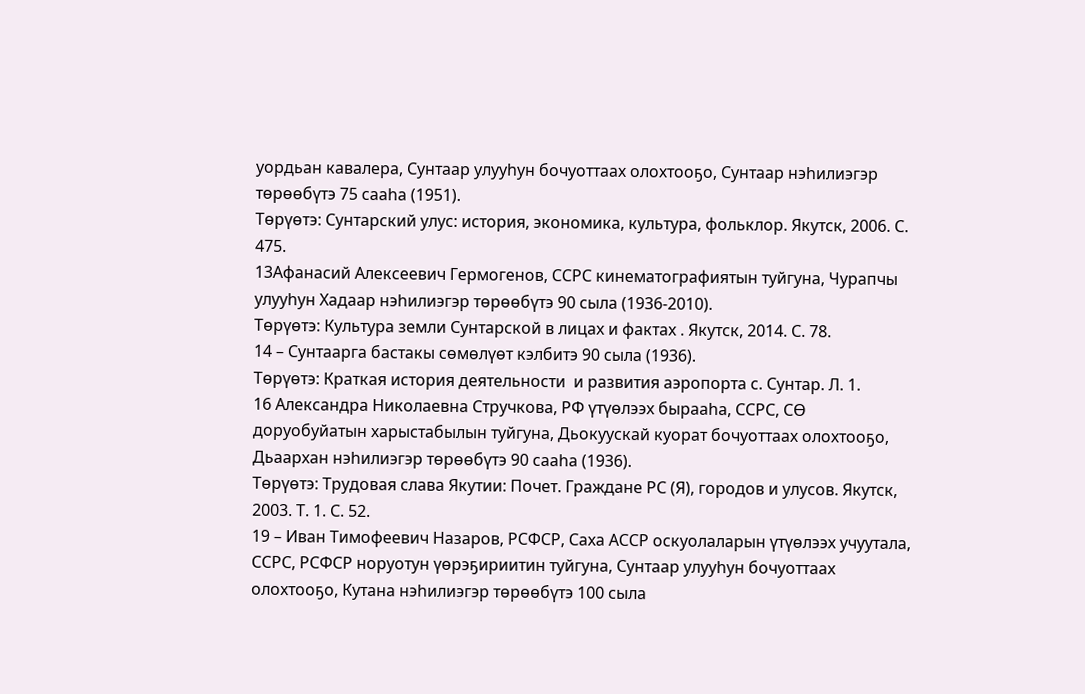уордьан кавалера, Сунтаар улууһун бочуоттаах олохтооҕо, Сунтаар нэһилиэгэр төрөөбүтэ 75 сааһа (1951).
Төрүөтэ: Сунтарский улус: история, экономика, культура, фольклор. Якутск, 2006. С. 475.
13Афанасий Алексеевич Гермогенов, ССРС кинематографиятын туйгуна, Чурапчы улууһун Хадаар нэһилиэгэр төрөөбүтэ 90 сыла (1936-2010).
Төрүөтэ: Культура земли Сунтарской в лицах и фактах . Якутск, 2014. С. 78.
14 – Сунтаарга бастакы сөмөлүөт кэлбитэ 90 сыла (1936).
Төрүөтэ: Краткая история деятельности  и развития аэропорта с. Сунтар. Л. 1.
16 Александра Николаевна Стручкова, РФ үтүөлээх бырааһа, ССРС, СӨ доруобуйатын харыстабылын туйгуна, Дьокуускай куорат бочуоттаах олохтооҕо, Дьаархан нэһилиэгэр төрөөбүтэ 90 сааһа (1936).
Төрүөтэ: Трудовая слава Якутии: Почет. Граждане РС (Я), городов и улусов. Якутск, 2003. Т. 1. С. 52.
19 – Иван Тимофеевич Назаров, РСФСР, Саха АССР оскуолаларын үтүөлээх учуутала, ССРС, РСФСР норуотун үөрэҕириитин туйгуна, Сунтаар улууһун бочуоттаах олохтооҕо, Кутана нэһилиэгэр төрөөбүтэ 100 сыла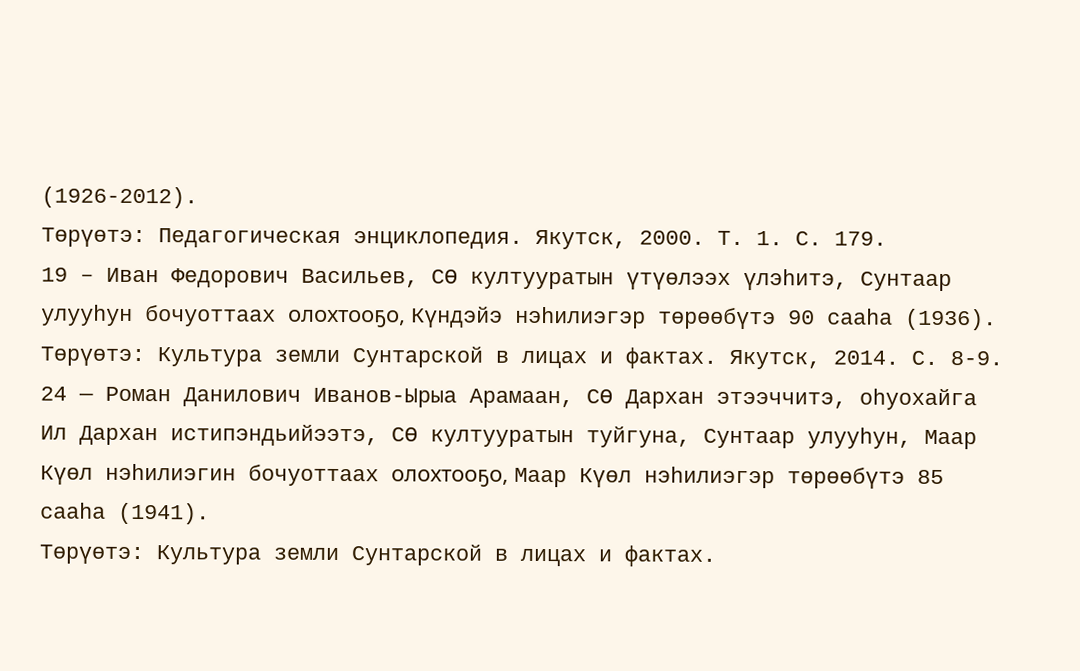(1926-2012).
Төрүөтэ: Педагогическая энциклопедия. Якутск, 2000. Т. 1. С. 179.
19 – Иван Федорович Васильев, СӨ култууратын үтүөлээх үлэһитэ, Сунтаар улууһун бочуоттаах олохтооҕо, Күндэйэ нэһилиэгэр төрөөбүтэ 90 сааһа (1936).
Төрүөтэ: Культура земли Сунтарской в лицах и фактах. Якутск, 2014. С. 8-9.
24 — Роман Данилович Иванов-Ырыа Арамаан, СӨ Дархан этээччитэ, оһуохайга Ил Дархан истипэндьийээтэ, СӨ култууратын туйгуна, Сунтаар улууһун, Маар Күөл нэһилиэгин бочуоттаах олохтооҕо, Маар Күөл нэһилиэгэр төрөөбүтэ 85 сааһа (1941).
Төрүөтэ: Культура земли Сунтарской в лицах и фактах.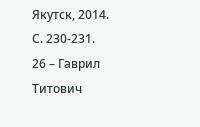Якутск, 2014. С. 230-231.
26 – Гаврил Титович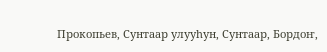Прокопьев, Сунтаар улууһун, Сунтаар, Бордоҥ,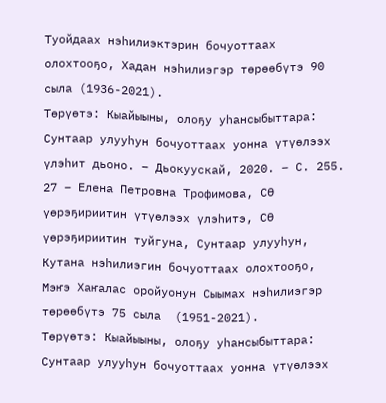Туойдаах нэһилиэктэрин бочуоттаах олохтооҕо, Хадан нэһилиэгэр төрөөбүтэ 90 сыла (1936-2021).
Төрүөтэ: Кыайыыны, олоҕу уһансыбыттара: Сунтаар улууһун бочуоттаах уонна үтүөлээх үлэһит дьоно. – Дьокуускай, 2020. – С. 255.
27 – Елена Петровна Трофимова, СӨ үөрэҕириитин үтүөлээх үлэһитэ, СӨ үөрэҕириитин туйгуна, Сунтаар улууһун, Кутана нэһилиэгин бочуоттаах олохтооҕо, Мэҥэ Хаҥалас оройуонун Сыымах нэһилиэгэр төрөөбүтэ 75 сыла  (1951-2021).
Төрүөтэ: Кыайыыны, олоҕу уһансыбыттара: Сунтаар улууһун бочуоттаах уонна үтүөлээх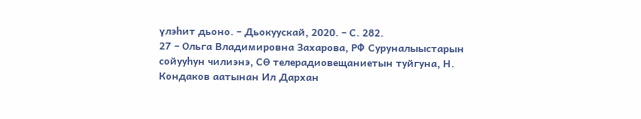үлэһит дьоно. – Дьокуускай, 2020. – С. 282.
27 – Ольга Владимировна Захарова, РФ Суруналыыстарын сойууһун чилиэнэ, СӨ телерадиовещаниетын туйгуна, Н. Кондаков аатынан Ил Дархан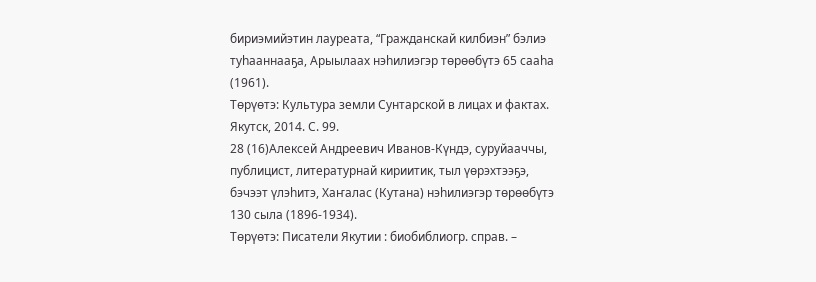бириэмийэтин лауреата, “Гражданскай килбиэн” бэлиэ туһааннааҕа, Арыылаах нэһилиэгэр төрөөбүтэ 65 сааһа (1961).
Төрүөтэ: Культура земли Сунтарской в лицах и фактах. Якутск, 2014. С. 99.
28 (16)Алексей Андреевич Иванов-Күндэ, суруйааччы, публицист, литературнай кириитик, тыл үөрэхтээҕэ, бэчээт үлэһитэ, Хаҥалас (Кутана) нэһилиэгэр төрөөбүтэ 130 сыла (1896-1934).
Төрүөтэ: Писатели Якутии : биобиблиогр. справ. –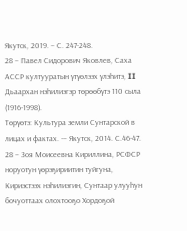Якутск, 2019. – С. 247-248.
28 – Павел Сидорович Яковлев, Саха АССР култууратын үтүөлээх үлэһитэ, II Дьаархан нэһилиэгэр төрөөбүтэ 110 сыла (1916-1998).
Төрүөтэ: Культура земли Сунтарской в лицах и фактах. -– Якутск, 2014. С.46-47.
28 – Зоя Моисеевна Кириллина, РСФСР норуотун үөрэҕириитин туйгуна, Кириэстээх нэһилиэгин, Сунтаар улууһун бочуоттаах олохтооҕо Хордоҕой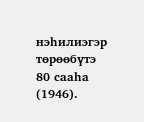нэһилиэгэр төрөөбүтэ 80 сааһа (1946).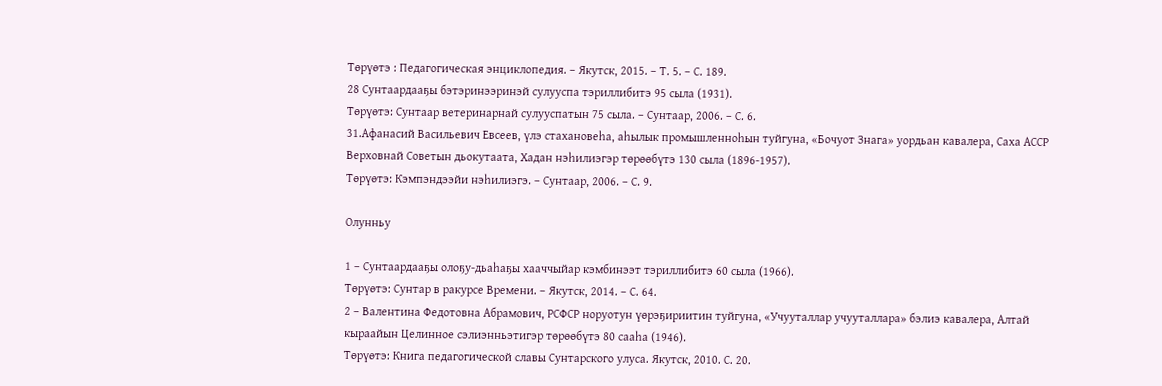Төрүөтэ : Педагогическая энциклопедия. – Якутск, 2015. – Т. 5. – С. 189.
28 Сунтаардааҕы бэтэринээринэй сулууспа тэриллибитэ 95 сыла (1931).
Төрүөтэ: Сунтаар ветеринарнай сулууспатын 75 сыла. – Сунтаар, 2006. – С. 6.
31.Афанасий Васильевич Евсеев, үлэ стахановеһа, аһылык промышленноһын туйгуна, «Бочуот Знага» уордьан кавалера, Саха АССР Верховнай Советын дьокутаата, Хадан нэһилиэгэр төрөөбүтэ 130 сыла (1896-1957).
Төрүөтэ: Кэмпэндээйи нэһилиэгэ. – Сунтаар, 2006. – С. 9.

Олунньу

1 – Сунтаардааҕы олоҕу-дьаһаҕы хааччыйар кэмбинээт тэриллибитэ 60 сыла (1966).
Төрүөтэ: Сунтар в ракурсе Времени. – Якутск, 2014. – С. 64.
2 – Валентина Федотовна Абрамович, РСФСР норуотун үөрэҕириитин туйгуна, «Учууталлар учууталлара» бэлиэ кавалера, Алтай кыраайын Целинное сэлиэнньэтигэр төрөөбүтэ 80 сааһа (1946).
Төрүөтэ: Книга педагогической славы Сунтарского улуса. Якутск, 2010. С. 20.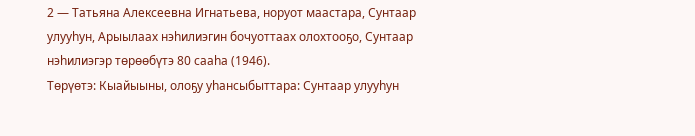2 — Татьяна Алексеевна Игнатьева, норуот маастара, Сунтаар улууһун, Арыылаах нэһилиэгин бочуоттаах олохтооҕо, Сунтаар нэһилиэгэр төрөөбүтэ 80 сааһа (1946).
Төрүөтэ: Кыайыыны, олоҕу уһансыбыттара: Сунтаар улууһун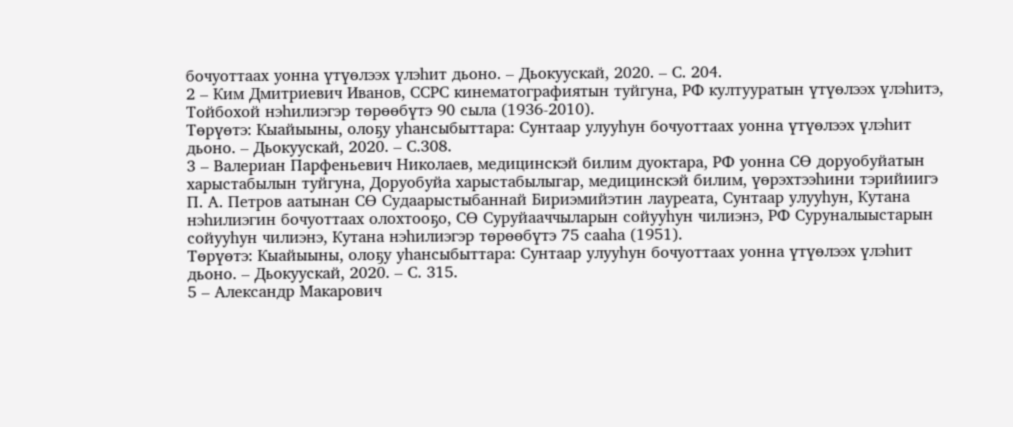бочуоттаах уонна үтүөлээх үлэһит дьоно. – Дьокуускай, 2020. – С. 204.
2 – Ким Дмитриевич Иванов, ССРС кинематографиятын туйгуна, РФ култууратын үтүөлээх үлэһитэ, Тойбохой нэһилиэгэр төрөөбүтэ 90 сыла (1936-2010).
Төрүөтэ: Кыайыыны, олоҕу уһансыбыттара: Сунтаар улууһун бочуоттаах уонна үтүөлээх үлэһит дьоно. – Дьокуускай, 2020. – С.308.
3 – Валериан Парфеньевич Николаев, медицинскэй билим дуоктара, РФ уонна СӨ доруобуйатын харыстабылын туйгуна, Доруобуйа харыстабылыгар, медицинскэй билим, үөрэхтээһини тэрийиигэ П. А. Петров аатынан СӨ Судаарыстыбаннай Бириэмийэтин лауреата, Сунтаар улууһун, Кутана нэһилиэгин бочуоттаах олохтооҕо, СӨ Суруйааччыларын сойууһун чилиэнэ, РФ Суруналыыстарын сойууһун чилиэнэ, Кутана нэһилиэгэр төрөөбүтэ 75 сааһа (1951).
Төрүөтэ: Кыайыыны, олоҕу уһансыбыттара: Сунтаар улууһун бочуоттаах уонна үтүөлээх үлэһит дьоно. – Дьокуускай, 2020. – С. 315.
5 – Александр Макарович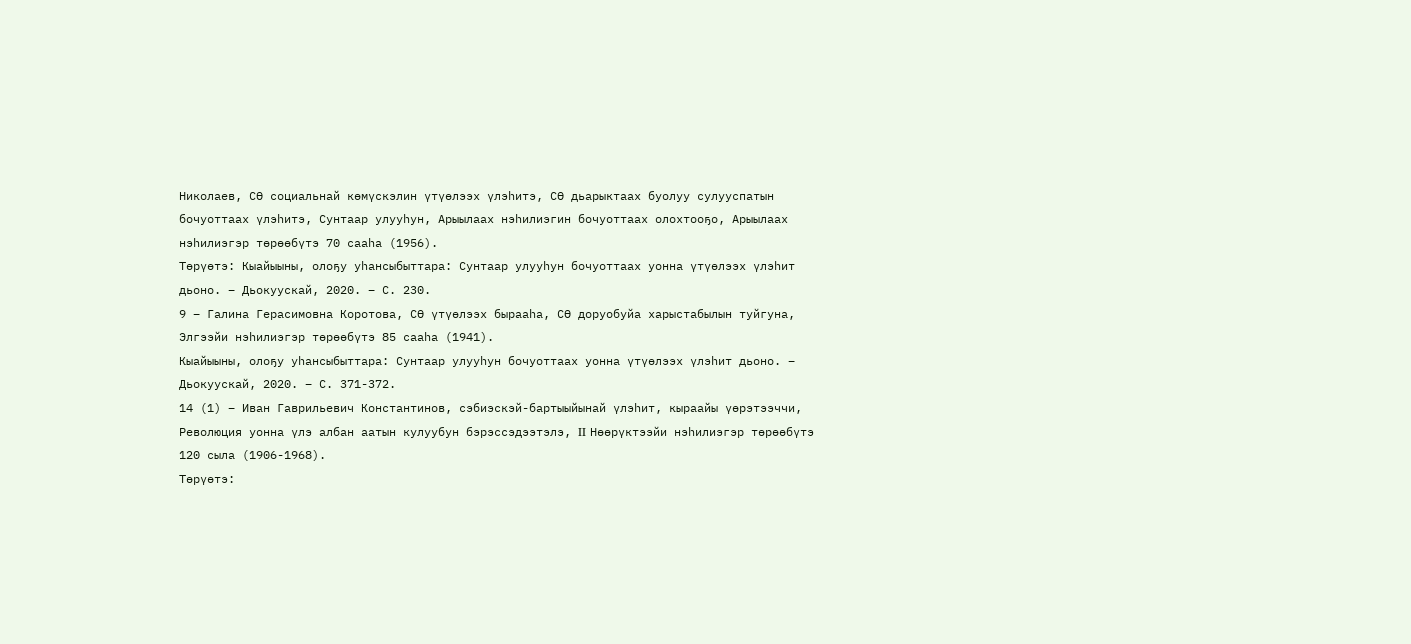Николаев, СӨ социальнай көмүскэлин үтүөлээх үлэһитэ, СӨ дьарыктаах буолуу сулууспатын бочуоттаах үлэһитэ, Сунтаар улууһун, Арыылаах нэһилиэгин бочуоттаах олохтооҕо, Арыылаах нэһилиэгэр төрөөбүтэ 70 сааһа (1956).
Төрүөтэ: Кыайыыны, олоҕу уһансыбыттара: Сунтаар улууһун бочуоттаах уонна үтүөлээх үлэһит дьоно. – Дьокуускай, 2020. – С. 230.
9 – Галина Герасимовна Коротова, СӨ үтүөлээх бырааһа, СӨ доруобуйа харыстабылын туйгуна, Элгээйи нэһилиэгэр төрөөбүтэ 85 сааһа (1941).
Кыайыыны, олоҕу уһансыбыттара: Сунтаар улууһун бочуоттаах уонна үтүөлээх үлэһит дьоно. – Дьокуускай, 2020. – С. 371-372.
14 (1) – Иван Гаврильевич Константинов, сэбиэскэй-бартыыйынай үлэһит, кыраайы үөрэтээччи, Революция уонна үлэ албан аатын кулуубун бэрэссэдээтэлэ, II Нөөрүктээйи нэһилиэгэр төрөөбүтэ 120 сыла (1906-1968).
Төрүөтэ: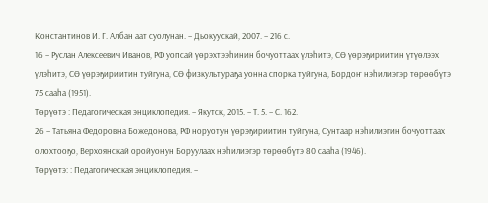Константинов И. Г. Албан аат суолунан. – Дьокуускай, 2007. – 216 с.
16 – Руслан Алексеевич Иванов, РФ уопсай үөрэхтээһинин бочуоттаах үлэһитэ, СӨ үөрэҕириитин үтүөлээх үлэһитэ, СӨ үөрэҕириитин туйгуна, СӨ физкультураҕа уонна спорка туйгуна, Бордоҥ нэһилиэгэр төрөөбүтэ 75 сааһа (1951).
Төрүөтэ : Педагогическая энциклопедия. – Якутск, 2015. – Т. 5. – С. 162.
26 – Татьяна Федоровна Божедонова, РФ норуотун үөрэҕириитин туйгуна, Сунтаар нэһилиэгин бочуоттаах олохтооҕо, Верхоянскай оройуонун Боруулаах нэһилиэгэр төрөөбүтэ 80 сааһа (1946).
Төрүөтэ: : Педагогическая энциклопедия. –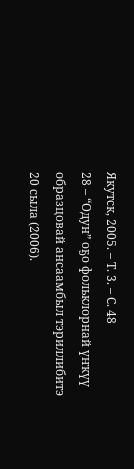Якутск, 2005. – Т. 3. – С. 48
28 – “Одун” оҕо фольклорнай үҥкүү образцовай ансаамбыл тэриллибитэ 20 сыла (2006).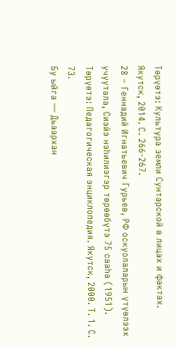Төрүөтэ: Культура земли Сунтарской в лицах и фактах. Якутск, 2014. С. 266-267.
28 – Геннадий Игнатьевич Гурьев, РФ оскуолаларын үтүөлээх учуутала, Сиэйэ нэһилиэгэр төрөөбүтэ 75 сааһа (1951).
Төрүөтэ: Педагогическая энциклопедия. Якутск, 2000. Т. 1. С. 73.
Бу ыйга — Дьаархан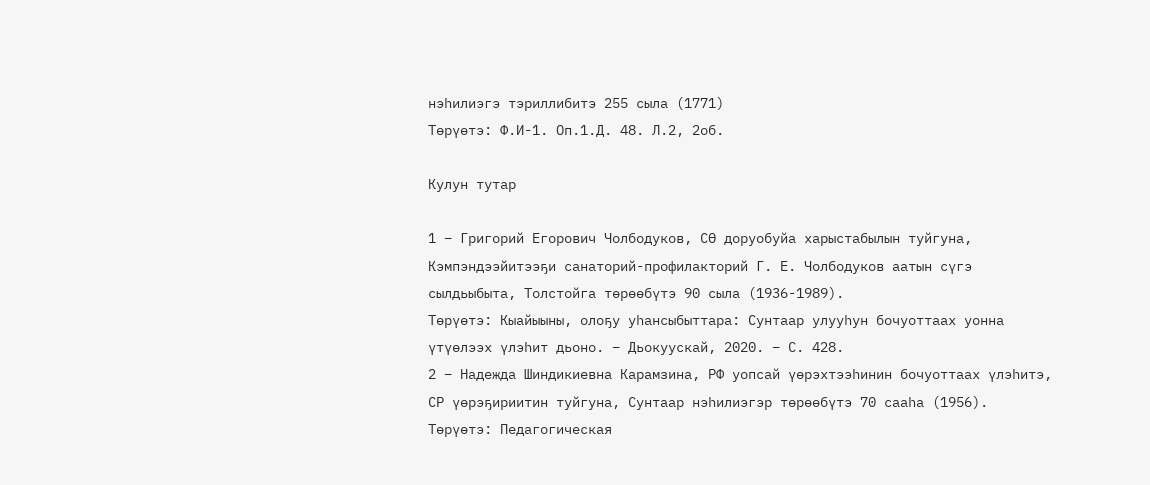нэһилиэгэ тэриллибитэ 255 сыла (1771)
Төрүөтэ: Ф.И-1. Оп.1.Д. 48. Л.2, 2об.

Кулун тутар

1 – Григорий Егорович Чолбодуков, СӨ доруобуйа харыстабылын туйгуна, Кэмпэндээйитээҕи санаторий-профилакторий Г. Е. Чолбодуков аатын сүгэ сылдьыбыта, Толстойга төрөөбүтэ 90 сыла (1936-1989).
Төрүөтэ: Кыайыыны, олоҕу уһансыбыттара: Сунтаар улууһун бочуоттаах уонна үтүөлээх үлэһит дьоно. – Дьокуускай, 2020. – С. 428.
2 – Надежда Шиндикиевна Карамзина, РФ уопсай үөрэхтээһинин бочуоттаах үлэһитэ, СР үөрэҕириитин туйгуна, Сунтаар нэһилиэгэр төрөөбүтэ 70 сааһа (1956).
Төрүөтэ: Педагогическая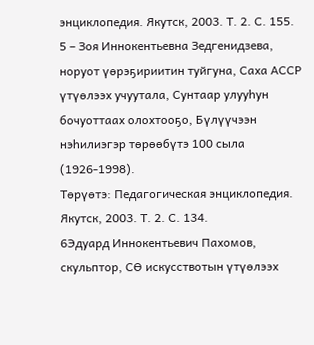энциклопедия. Якутск, 2003. Т. 2. С. 155.
5 – Зоя Иннокентьевна Зедгенидзева, норуот үөрэҕириитин туйгуна, Саха АССР үтүөлээх учуутала, Сунтаар улууһун бочуоттаах олохтооҕо, Бүлүүчээн нэһилиэгэр төрөөбүтэ 100 сыла (1926-1998).
Төрүөтэ: Педагогическая энциклопедия. Якутск, 2003. Т. 2. С. 134.
6Эдуард Иннокентьевич Пахомов, скульптор, СӨ искусствотын үтүөлээх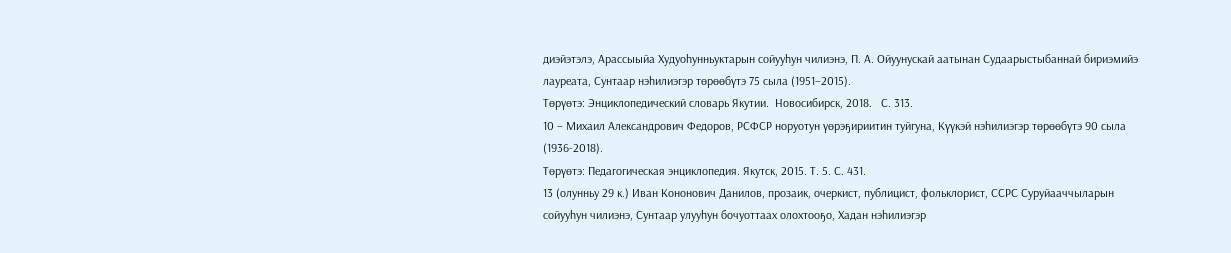диэйэтэлэ, Арассыыйа Худуоһунньуктарын сойууһун чилиэнэ, П. А. Ойуунускай аатынан Судаарыстыбаннай бириэмийэ лауреата, Сунтаар нэһилиэгэр төрөөбүтэ 75 сыла (1951–2015).
Төрүөтэ: Энциклопедический словарь Якутии.  Новосибирск, 2018.   С. 313.
10 – Михаил Александрович Федоров, РСФСР норуотун үөрэҕириитин туйгуна, Күүкэй нэһилиэгэр төрөөбүтэ 90 сыла (1936-2018).
Төрүөтэ: Педагогическая энциклопедия. Якутск, 2015. Т. 5. С. 431.
13 (олунньу 29 к.) Иван Кононович Данилов, прозаик, очеркист, публицист, фольклорист, ССРС Суруйааччыларын сойууһун чилиэнэ, Сунтаар улууһун бочуоттаах олохтооҕо, Хадан нэһилиэгэр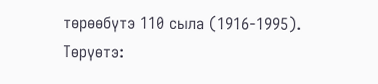төрөөбүтэ 110 сыла (1916-1995).
Төрүөтэ: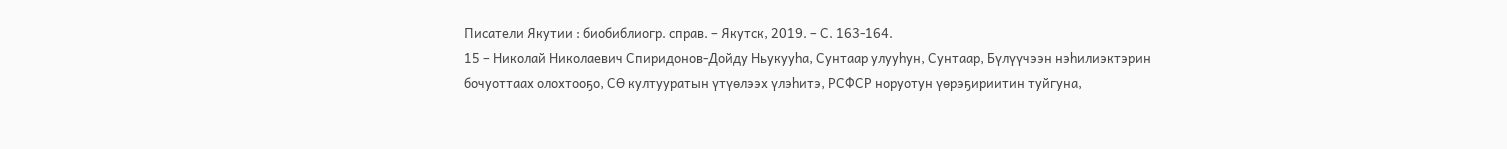Писатели Якутии : биобиблиогр. справ. – Якутск, 2019. – С. 163-164.
15 – Николай Николаевич Спиридонов-Дойду Ньукууһа, Сунтаар улууһун, Сунтаар, Бүлүүчээн нэһилиэктэрин бочуоттаах олохтооҕо, СӨ култууратын үтүөлээх үлэһитэ, РСФСР норуотун үөрэҕириитин туйгуна,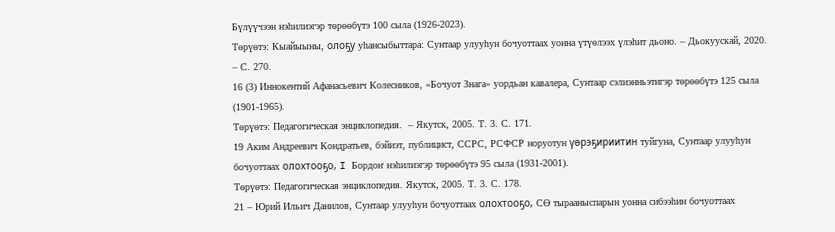Бүлүүчээн нэһилиэгэр төрөөбүтэ 100 сыла (1926-2023).
Төрүөтэ: Кыайыыны, олоҕу уһансыбыттара: Сунтаар улууһун бочуоттаах уонна үтүөлээх үлэһит дьоно. – Дьокуускай, 2020. – С. 270.
16 (3) Иннокентий Афанасьевич Колесников, «Бочуот Знага» уордьан кавалера, Сунтаар сэлиэнньэтигэр төрөөбүтэ 125 сыла (1901-1965).
Төрүөтэ: Педагогическая энциклопедия.  – Якутск, 2005. Т. 3. С. 171.
19 Аким Андреевич Кондратьев, бэйиэт, публицист, ССРС, РСФСР норуотун үөрэҕириитин туйгуна, Сунтаар улууһун бочуоттаах олохтооҕо, I Бордоҥ нэһилиэгэр төрөөбүтэ 95 сыла (1931-2001).
Төрүөтэ: Педагогическая энциклопедия. Якутск, 2005. Т. 3. С. 178.
21 – Юрий Ильич Данилов, Сунтаар улууһун бочуоттаах олохтооҕо, CӨ тырааныспарын уонна сибээһин бочуоттаах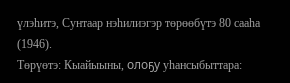үлэһитэ, Сунтаар нэһилиэгэр төрөөбүтэ 80 сааһа (1946).
Төрүөтэ: Кыайыыны, олоҕу уһансыбыттара: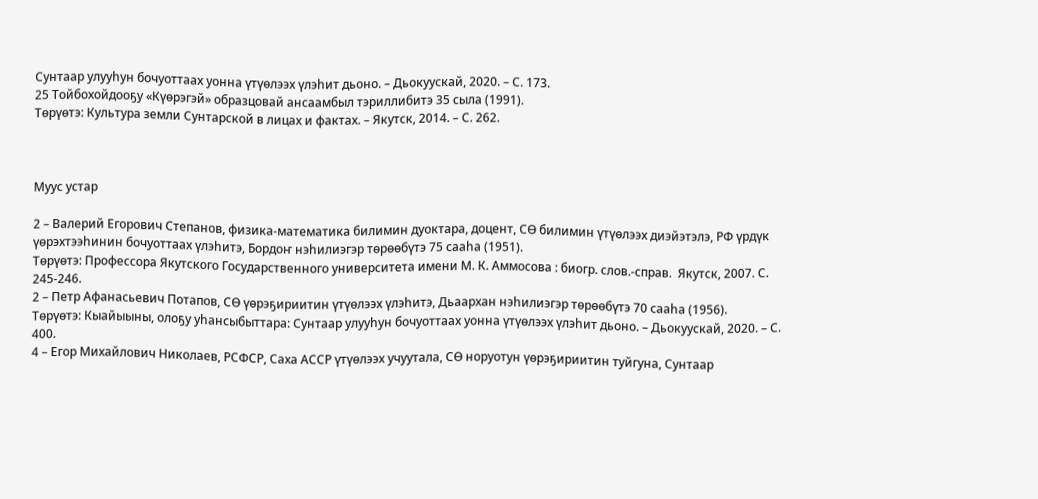Сунтаар улууһун бочуоттаах уонна үтүөлээх үлэһит дьоно. – Дьокуускай, 2020. – С. 173.
25 Тойбохойдооҕу «Күөрэгэй» образцовай ансаамбыл тэриллибитэ 35 сыла (1991).
Төрүөтэ: Культура земли Сунтарской в лицах и фактах. – Якутск, 2014. – С. 262.



Муус устар

2 – Валерий Егорович Степанов, физика-математика билимин дуоктара, доцент, СӨ билимин үтүөлээх диэйэтэлэ, РФ үрдүк үөрэхтээһинин бочуоттаах үлэһитэ, Бордоҥ нэһилиэгэр төрөөбүтэ 75 сааһа (1951).
Төрүөтэ: Профессора Якутского Государственного университета имени М. К. Аммосова : биогр. слов.-справ.  Якутск, 2007. С. 245-246.
2 – Петр Афанасьевич Потапов, СӨ үөрэҕириитин үтүөлээх үлэһитэ, Дьаархан нэһилиэгэр төрөөбүтэ 70 сааһа (1956).
Төрүөтэ: Кыайыыны, олоҕу уһансыбыттара: Сунтаар улууһун бочуоттаах уонна үтүөлээх үлэһит дьоно. – Дьокуускай, 2020. – С. 400.
4 – Егор Михайлович Николаев, РСФСР, Саха АССР үтүөлээх учуутала, СӨ норуотун үөрэҕириитин туйгуна, Сунтаар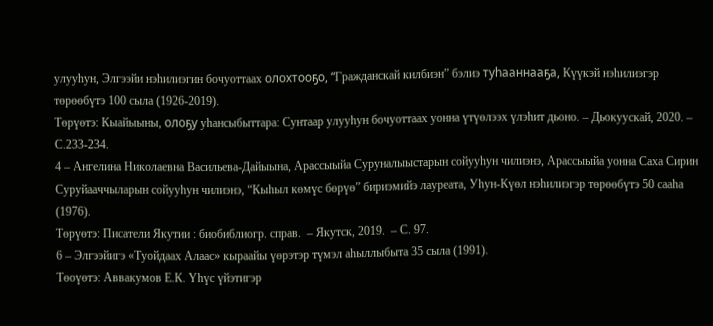улууһун, Элгээйи нэһилиэгин бочуоттаах олохтооҕо, “Гражданскай килбиэн” бэлиэ туһааннааҕа, Күүкэй нэһилиэгэр төрөөбүтэ 100 сыла (1926-2019).
Төрүөтэ: Кыайыыны, олоҕу уһансыбыттара: Сунтаар улууһун бочуоттаах уонна үтүөлээх үлэһит дьоно. – Дьокуускай, 2020. – С.233-234.
4 – Ангелина Николаевна Васильева-Дайыына, Арассыыйа Суруналыыстарын сойууһун чилиэнэ, Арассыыйа уонна Саха Сирин Суруйааччыларын сойууһун чилиэнэ, “Кыһыл көмүс бөрүө” бириэмийэ лауреата, Уһун-Күөл нэһилиэгэр төрөөбүтэ 50 сааһа (1976).
Төрүөтэ: Писатели Якутии : биобиблиогр. справ.  – Якутск, 2019.  – С. 97.
6 – Элгээйигэ «Туойдаах Алаас» кыраайы үөрэтэр түмэл аһыллыбыта 35 сыла (1991).
Төоүөтэ: Аввакумов Е.К. Үһүс үйэтигэр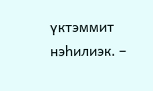үктэммит нэһилиэк. –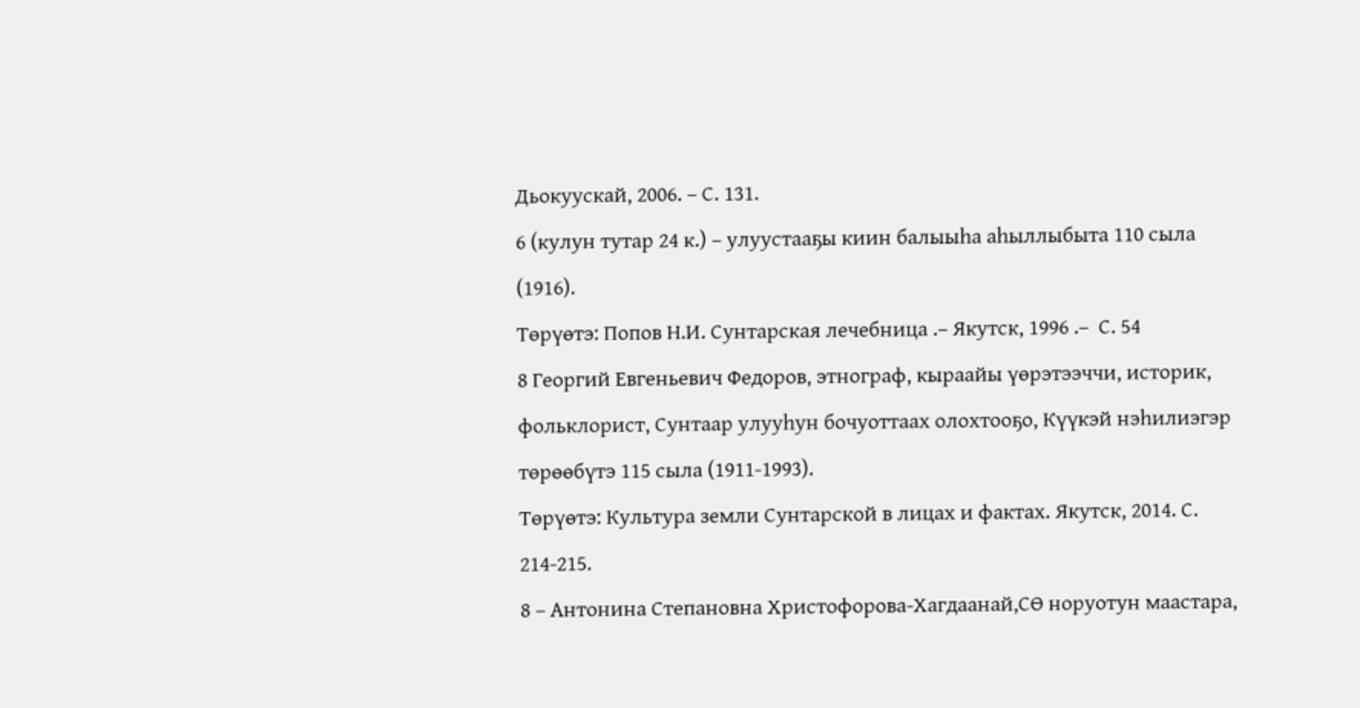Дьокуускай, 2006. – С. 131.
6 (кулун тутар 24 к.) – улуустааҕы киин балыыһа аһыллыбыта 110 сыла (1916).
Төрүөтэ: Попов Н.И. Сунтарская лечебница .– Якутск, 1996 .–  С. 54
8 Георгий Евгеньевич Федоров, этнограф, кыраайы үөрэтээччи, историк, фольклорист, Сунтаар улууһун бочуоттаах олохтооҕо, Күүкэй нэһилиэгэр төрөөбүтэ 115 сыла (1911-1993).
Төрүөтэ: Культура земли Сунтарской в лицах и фактах. Якутск, 2014. С. 214-215.
8 – Антонина Степановна Христофорова-Хагдаанай,СӨ норуотун маастара,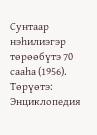Сунтаар нэһилиэгэр төрөөбүтэ 70 сааһа (1956).
Төрүөтэ: Энциклопедия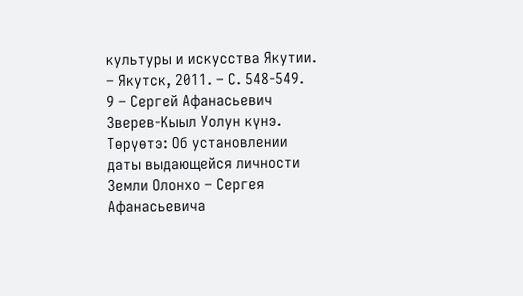культуры и искусства Якутии. – Якутск, 2011. – С. 548-549.
9 – Сергей Афанасьевич Зверев-Кыыл Уолун күнэ.
Төрүөтэ: Об установлении даты выдающейся личности Земли Олонхо – Сергея Афанасьевича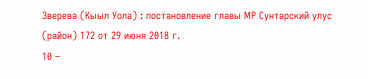Зверева (Кыыл Уола) : постановление главы МР Сунтарский улус (район) 172 от 29 июня 2018 г.
10 –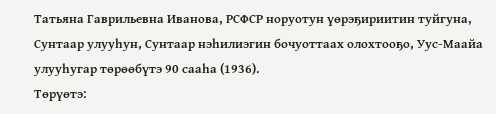Татьяна Гаврильевна Иванова, РСФСР норуотун үөрэҕириитин туйгуна, Сунтаар улууһун, Сунтаар нэһилиэгин бочуоттаах олохтооҕо, Уус-Маайа улууһугар төрөөбүтэ 90 сааһа (1936).
Төрүөтэ: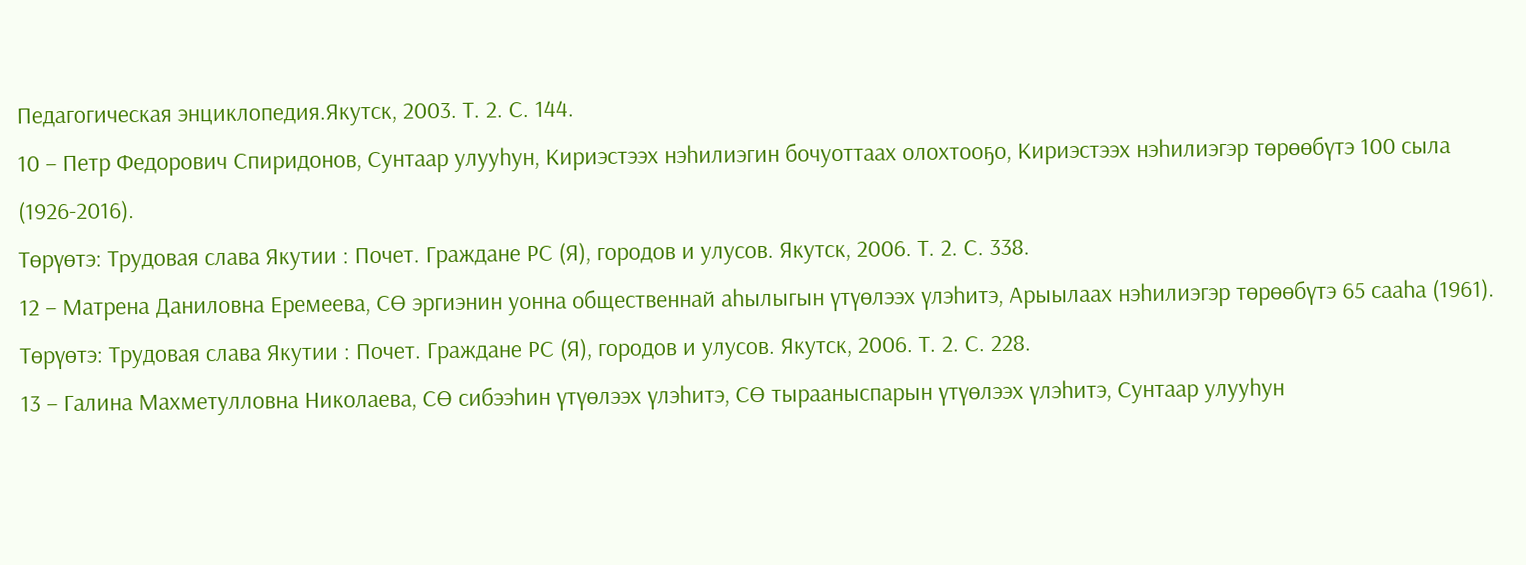Педагогическая энциклопедия.Якутск, 2003. Т. 2. С. 144.
10 – Петр Федорович Спиридонов, Сунтаар улууһун, Кириэстээх нэһилиэгин бочуоттаах олохтооҕо, Кириэстээх нэһилиэгэр төрөөбүтэ 100 сыла (1926-2016).
Төрүөтэ: Трудовая слава Якутии : Почет. Граждане РС (Я), городов и улусов. Якутск, 2006. Т. 2. С. 338.
12 – Матрена Даниловна Еремеева, СӨ эргиэнин уонна общественнай аһылыгын үтүөлээх үлэһитэ, Арыылаах нэһилиэгэр төрөөбүтэ 65 сааһа (1961).
Төрүөтэ: Трудовая слава Якутии : Почет. Граждане РС (Я), городов и улусов. Якутск, 2006. Т. 2. С. 228.
13 – Галина Махметулловна Николаева, СӨ сибээһин үтүөлээх үлэһитэ, СӨ тырааныспарын үтүөлээх үлэһитэ, Сунтаар улууһун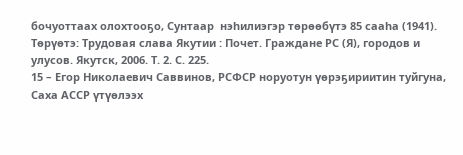бочуоттаах олохтооҕо, Сунтаар  нэһилиэгэр төрөөбүтэ 85 сааһа (1941).
Төрүөтэ: Трудовая слава Якутии : Почет. Граждане РС (Я), городов и улусов. Якутск, 2006. Т. 2. С. 225.
15 – Егор Николаевич Саввинов, РСФСР норуотун үөрэҕириитин туйгуна, Саха АССР үтүөлээх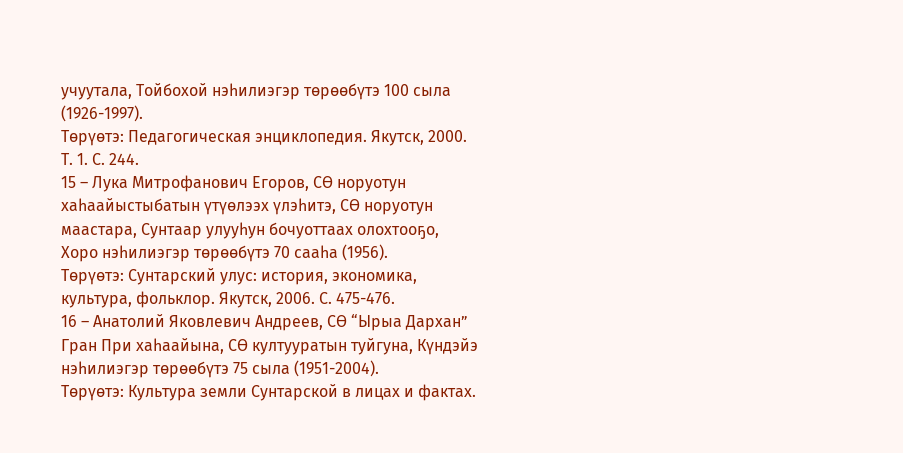учуутала, Тойбохой нэһилиэгэр төрөөбүтэ 100 сыла (1926-1997).
Төрүөтэ: Педагогическая энциклопедия. Якутск, 2000. Т. 1. С. 244.
15 – Лука Митрофанович Егоров, СӨ норуотун хаһаайыстыбатын үтүөлээх үлэһитэ, СӨ норуотун маастара, Сунтаар улууһун бочуоттаах олохтооҕо,  Хоро нэһилиэгэр төрөөбүтэ 70 сааһа (1956).
Төрүөтэ: Сунтарский улус: история, экономика, культура, фольклор. Якутск, 2006. С. 475-476.
16 – Анатолий Яковлевич Андреев, СӨ “Ырыа Дархан” Гран При хаһаайына, СӨ култууратын туйгуна, Күндэйэ нэһилиэгэр төрөөбүтэ 75 сыла (1951-2004).
Төрүөтэ: Культура земли Сунтарской в лицах и фактах.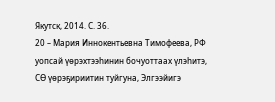Якутск, 2014. С. 36.
20 – Мария Иннокентьевна Тимофеева, РФ уопсай үөрэхтээһинин бочуоттаах үлэһитэ, СӨ үөрэҕириитин туйгуна, Элгээйигэ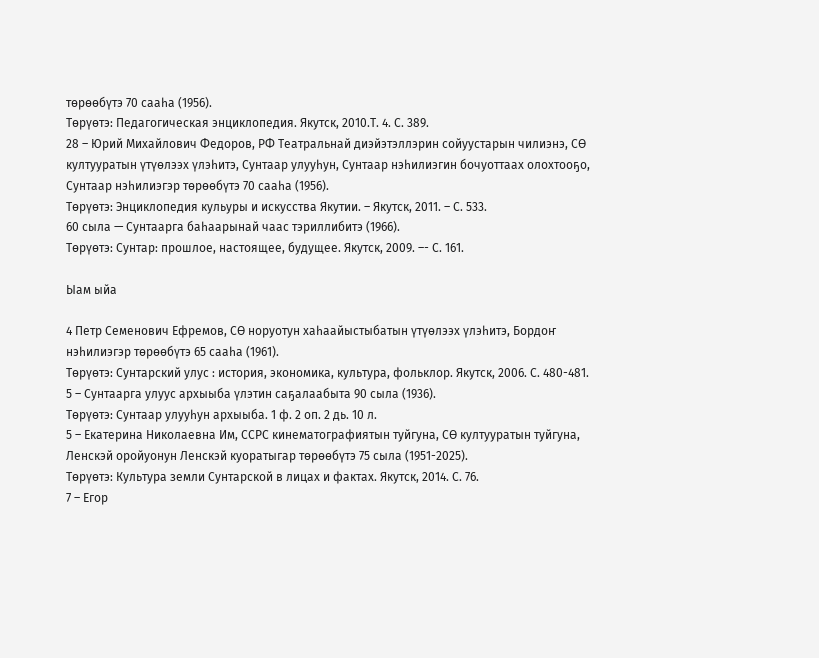төрөөбүтэ 70 сааһа (1956).
Төрүөтэ: Педагогическая энциклопедия. Якутск, 2010.Т. 4. С. 389.
28 – Юрий Михайлович Федоров, РФ Театральнай диэйэтэллэрин сойуустарын чилиэнэ, СӨ култууратын үтүөлээх үлэһитэ, Сунтаар улууһун, Сунтаар нэһилиэгин бочуоттаах олохтооҕо, Сунтаар нэһилиэгэр төрөөбүтэ 70 сааһа (1956).
Төрүөтэ: Энциклопедия кульуры и искусства Якутии. – Якутск, 2011. – С. 533.
60 сыла — Сунтаарга баһаарынай чаас тэриллибитэ (1966).
Төрүөтэ: Сунтар: прошлое, настоящее, будущее. Якутск, 2009. –- С. 161.

Ыам ыйа

4 Петр Семенович Ефремов, СӨ норуотун хаһаайыстыбатын үтүөлээх үлэһитэ, Бордоҥ нэһилиэгэр төрөөбүтэ 65 сааһа (1961).
Төрүөтэ: Сунтарский улус : история, экономика, культура, фольклор. Якутск, 2006. С. 480-481.
5 – Сунтаарга улуус архыыба үлэтин саҕалаабыта 90 сыла (1936).
Төрүөтэ: Сунтаар улууһун архыыба. 1 ф. 2 оп. 2 дь. 10 л.
5 – Екатерина Николаевна Им, ССРС кинематографиятын туйгуна, СӨ култууратын туйгуна, Ленскэй оройуонун Ленскэй куоратыгар төрөөбүтэ 75 сыла (1951-2025).
Төрүөтэ: Культура земли Сунтарской в лицах и фактах. Якутск, 2014. С. 76.
7 – Егор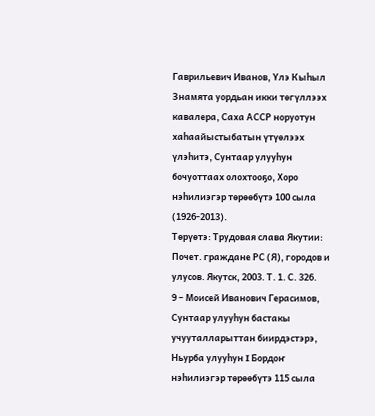Гаврильевич Иванов, Үлэ Кыһыл Знамята уордьан икки төгүллээх кавалера, Саха АССР норуотун хаһаайыстыбатын үтүөлээх үлэһитэ, Сунтаар улууһун бочуоттаах олохтооҕо, Хоро нэһилиэгэр төрөөбүтэ 100 сыла (1926-2013).
Төрүөтэ: Трудовая слава Якутии: Почет. граждане РС (Я), городов и улусов. Якутск, 2003. Т. 1. С. 326.
9 – Моисей Иванович Герасимов, Сунтаар улууһун бастакы учууталларыттан биирдэстэрэ, Ньурба улууһун I Бордоҥ нэһилиэгэр төрөөбүтэ 115 сыла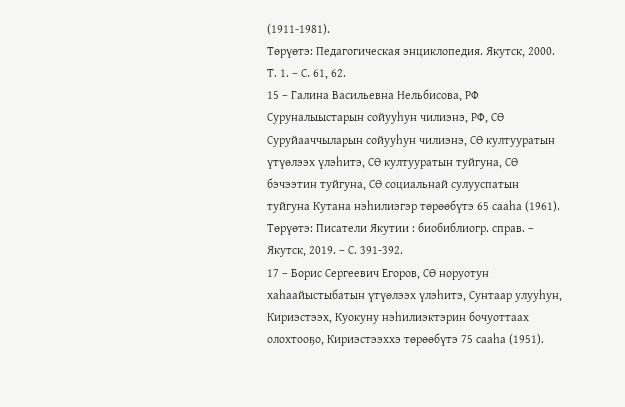(1911-1981).
Төрүөтэ: Педагогическая энциклопедия. Якутск, 2000. Т. 1. – С. 61, 62.
15 – Галина Васильевна Нельбисова, РФ Суруналыыстарын сойууһун чилиэнэ, РФ, СӨ Суруйааччыларын сойууһун чилиэнэ, СӨ култууратын үтүөлээх үлэһитэ, СӨ култууратын туйгуна, СӨ бэчээтин туйгуна, СӨ социальнай сулууспатын туйгуна Кутана нэһилиэгэр төрөөбүтэ 65 сааһа (1961).
Төрүөтэ: Писатели Якутии : биобиблиогр. справ. – Якутск, 2019. – С. 391-392.
17 – Борис Сергеевич Егоров, СӨ норуотун хаһаайыстыбатын үтүөлээх үлэһитэ, Сунтаар улууһун, Кириэстээх, Куокуну нэһилиэктэрин бочуоттаах олохтооҕо, Кириэстээххэ төрөөбүтэ 75 сааһа (1951).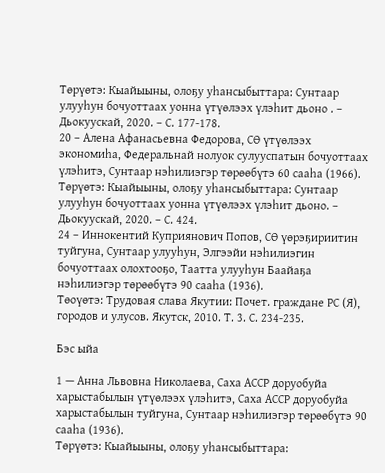Төрүөтэ: Кыайыыны, олоҕу уһансыбыттара: Сунтаар улууһун бочуоттаах уонна үтүөлээх үлэһит дьоно . – Дьокуускай, 2020. – С. 177-178.
20 – Алена Афанасьевна Федорова, СӨ үтүөлээх экономиһа, Федеральнай нолуок сулууспатын бочуоттаах үлэһитэ, Сунтаар нэһилиэгэр төрөөбүтэ 60 сааһа (1966).
Төрүөтэ: Кыайыыны, олоҕу уһансыбыттара: Сунтаар улууһун бочуоттаах уонна үтүөлээх үлэһит дьоно. – Дьокуускай, 2020. – С. 424.
24 – Иннокентий Куприянович Попов, СӨ үөрэҕириитин туйгуна, Сунтаар улууһун, Элгээйи нэһилиэгин бочуоттаах олохтооҕо, Таатта улууһун Баайаҕа нэһилиэгэр төрөөбүтэ 90 сааһа (1936).
Төоүөтэ: Трудовая слава Якутии: Почет. граждане РС (Я), городов и улусов. Якутск, 2010. Т. 3. С. 234-235.

Бэс ыйа

1 — Анна Львовна Николаева, Саха АССР доруобуйа харыстабылын үтүөлээх үлэһитэ, Саха АССР доруобуйа харыстабылын туйгуна, Сунтаар нэһилиэгэр төрөөбүтэ 90 сааһа (1936).
Төрүөтэ: Кыайыыны, олоҕу уһансыбыттара: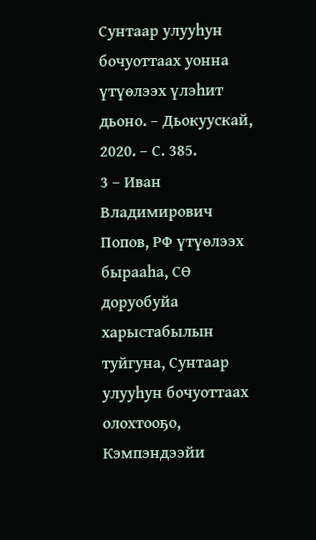Сунтаар улууһун бочуоттаах уонна үтүөлээх үлэһит дьоно. – Дьокуускай, 2020. – С. 385.
3 – Иван Владимирович Попов, РФ үтүөлээх бырааһа, СӨ доруобуйа харыстабылын туйгуна, Сунтаар улууһун бочуоттаах олохтооҕо, Кэмпэндээйи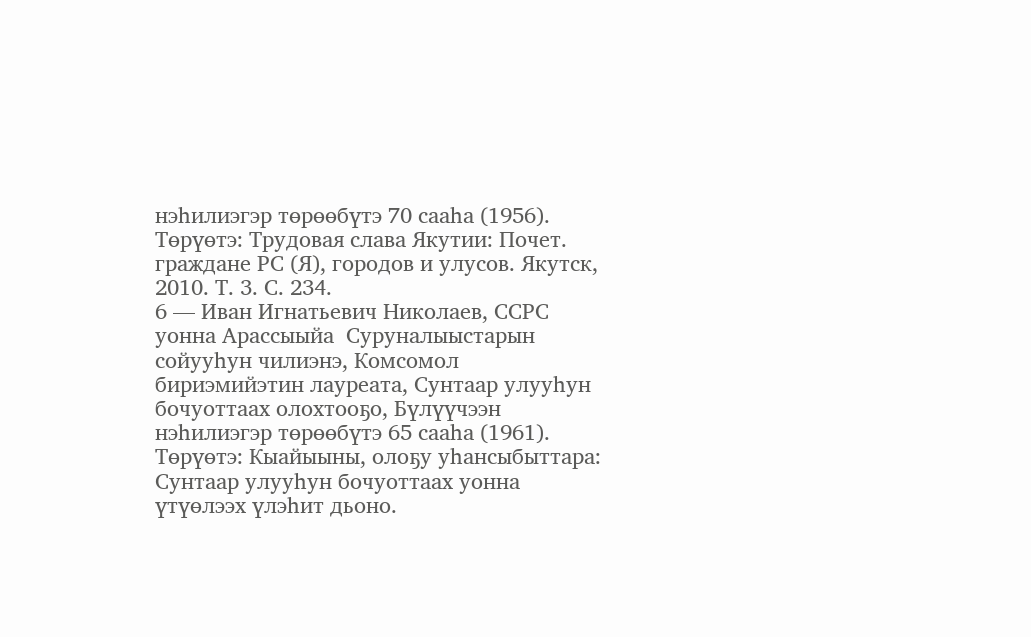нэһилиэгэр төрөөбүтэ 70 сааһа (1956).
Төрүөтэ: Трудовая слава Якутии: Почет. граждане РС (Я), городов и улусов. Якутск, 2010. Т. 3. С. 234.
6 — Иван Игнатьевич Николаев, ССРС уонна Арассыыйа  Суруналыыстарын сойууһун чилиэнэ, Комсомол бириэмийэтин лауреата, Сунтаар улууһун бочуоттаах олохтооҕо, Бүлүүчээн нэһилиэгэр төрөөбүтэ 65 сааһа (1961).
Төрүөтэ: Кыайыыны, олоҕу уһансыбыттара: Сунтаар улууһун бочуоттаах уонна үтүөлээх үлэһит дьоно.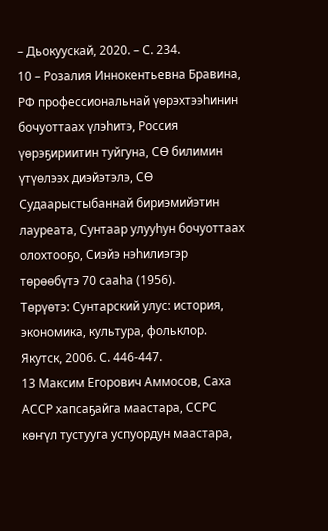– Дьокуускай, 2020. – С. 234.
10 – Розалия Иннокентьевна Бравина, РФ профессиональнай үөрэхтээһинин бочуоттаах үлэһитэ, Россия үөрэҕириитин туйгуна, СӨ билимин үтүөлээх диэйэтэлэ, СӨ Судаарыстыбаннай бириэмийэтин лауреата, Сунтаар улууһун бочуоттаах олохтооҕо, Сиэйэ нэһилиэгэр төрөөбүтэ 70 сааһа (1956).
Төрүөтэ: Сунтарский улус: история, экономика, культура, фольклор. Якутск, 2006. С. 446-447.
13 Максим Егорович Аммосов, Саха АССР хапсаҕайга маастара, ССРС көҥүл тустууга успуордун маастара,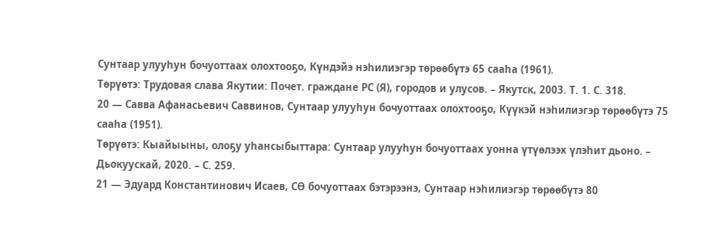Сунтаар улууһун бочуоттаах олохтооҕо, Күндэйэ нэһилиэгэр төрөөбүтэ 65 сааһа (1961).
Төрүөтэ: Трудовая слава Якутии: Почет. граждане РС (Я), городов и улусов. – Якутск, 2003. Т. 1. С. 318.
20 — Савва Афанасьевич Саввинов, Сунтаар улууһун бочуоттаах олохтооҕо, Күүкэй нэһилиэгэр төрөөбүтэ 75 сааһа (1951).
Төрүөтэ: Кыайыыны, олоҕу уһансыбыттара: Сунтаар улууһун бочуоттаах уонна үтүөлээх үлэһит дьоно. – Дьокуускай, 2020. – С. 259.
21 — Эдуард Константинович Исаев, СӨ бочуоттаах бэтэрээнэ, Сунтаар нэһилиэгэр төрөөбүтэ 80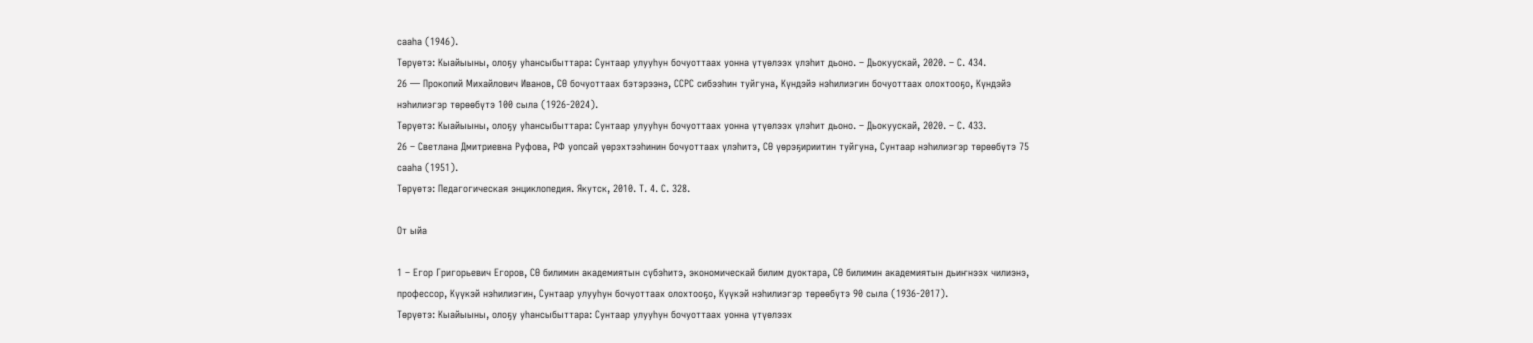сааһа (1946).
Төрүөтэ: Кыайыыны, олоҕу уһансыбыттара: Сунтаар улууһун бочуоттаах уонна үтүөлээх үлэһит дьоно. – Дьокуускай, 2020. – С. 434.
26 — Прокопий Михайлович Иванов, СӨ бочуоттаах бэтэрээнэ, ССРС сибээһин туйгуна, Күндэйэ нэһилиэгин бочуоттаах олохтооҕо, Күндэйэ нэһилиэгэр төрөөбүтэ 100 сыла (1926-2024).
Төрүөтэ: Кыайыыны, олоҕу уһансыбыттара: Сунтаар улууһун бочуоттаах уонна үтүөлээх үлэһит дьоно. – Дьокуускай, 2020. – С. 433.
26 – Светлана Дмитриевна Руфова, РФ уопсай үөрэхтээһинин бочуоттаах үлэһитэ, СӨ үөрэҕириитин туйгуна, Сунтаар нэһилиэгэр төрөөбүтэ 75 сааһа (1951).
Төрүөтэ: Педагогическая энциклопедия. Якутск, 2010. Т. 4. С. 328.

От ыйа

1 – Егор Григорьевич Егоров, СӨ билимин академиятын сүбэһитэ, экономическай билим дуоктара, СӨ билимин академиятын дьиҥнээх чилиэнэ, профессор, Күүкэй нэһилиэгин, Сунтаар улууһун бочуоттаах олохтооҕо, Күүкэй нэһилиэгэр төрөөбүтэ 90 сыла (1936-2017).
Төрүөтэ: Кыайыыны, олоҕу уһансыбыттара: Сунтаар улууһун бочуоттаах уонна үтүөлээх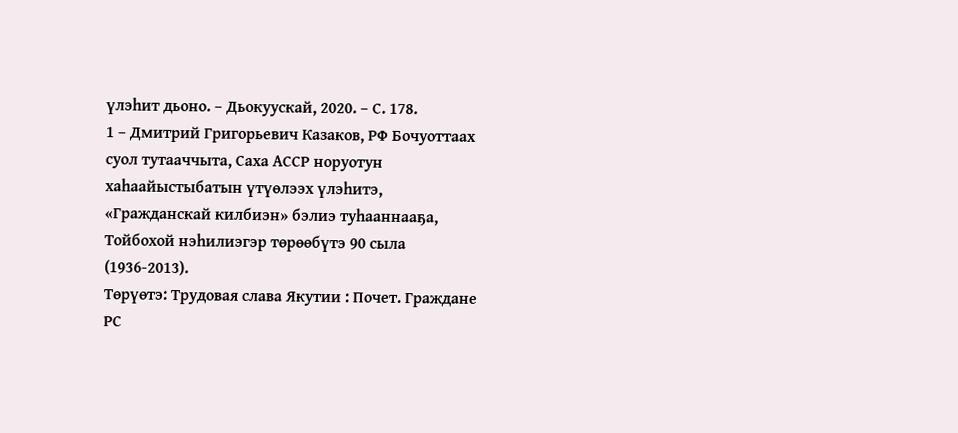үлэһит дьоно. – Дьокуускай, 2020. – С. 178.
1 – Дмитрий Григорьевич Казаков, РФ Бочуоттаах суол тутааччыта, Саха АССР норуотун хаһаайыстыбатын үтүөлээх үлэһитэ, «Гражданскай килбиэн» бэлиэ туһааннааҕа, Тойбохой нэһилиэгэр төрөөбүтэ 90 сыла (1936-2013).
Төрүөтэ: Трудовая слава Якутии : Почет. Граждане РС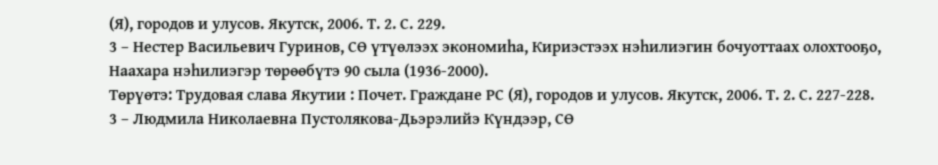(Я), городов и улусов. Якутск, 2006. Т. 2. С. 229.
3 – Нестер Васильевич Гуринов, СӨ үтүөлээх экономиһа, Кириэстээх нэһилиэгин бочуоттаах олохтооҕо, Наахара нэһилиэгэр төрөөбүтэ 90 сыла (1936-2000).
Төрүөтэ: Трудовая слава Якутии : Почет. Граждане РС (Я), городов и улусов. Якутск, 2006. Т. 2. С. 227-228.
3 – Людмила Николаевна Пустолякова-Дьэрэлийэ Күндээр, СӨ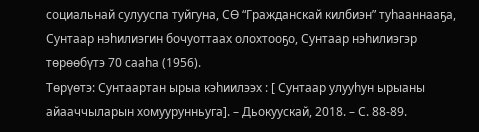социальнай сулууспа туйгуна, СӨ “Гражданскай килбиэн” туһааннааҕа, Сунтаар нэһилиэгин бочуоттаах олохтооҕо, Сунтаар нэһилиэгэр төрөөбүтэ 70 сааһа (1956).
Төрүөтэ: Сунтаартан ырыа кэһиилээх : [ Сунтаар улууһун ырыаны айааччыларын хомуурунньуга]. – Дьокуускай, 2018. – С. 88-89.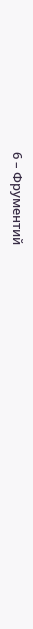6 – Фрументий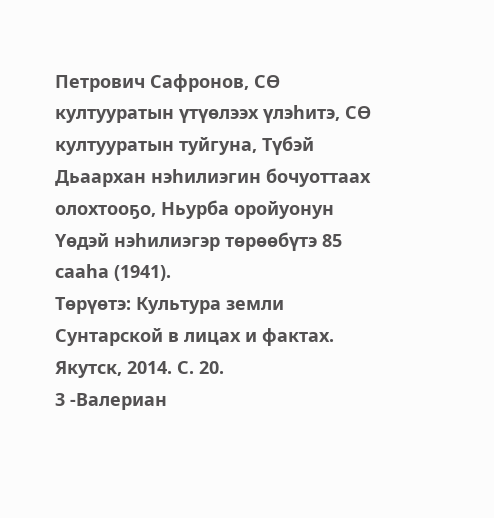Петрович Сафронов, СӨ култууратын үтүөлээх үлэһитэ, СӨ култууратын туйгуна, Түбэй Дьаархан нэһилиэгин бочуоттаах олохтооҕо, Ньурба оройуонун Үөдэй нэһилиэгэр төрөөбүтэ 85 сааһа (1941).
Төрүөтэ: Культура земли Сунтарской в лицах и фактах. Якутск, 2014. С. 20.
3 -Валериан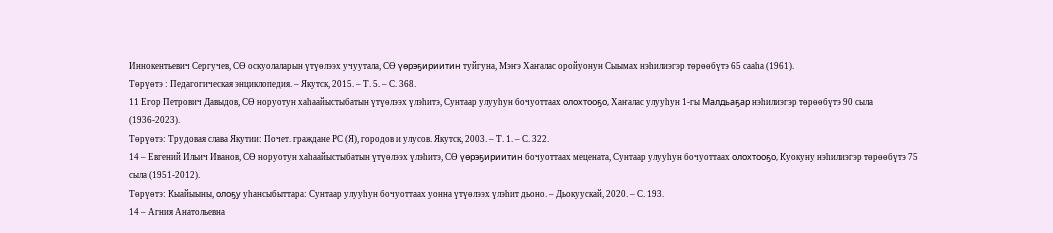Иннокентьевич Сергучев, СӨ оскуолаларын үтүөлээх учуутала, СӨ үөрэҕириитин туйгуна, Мэҥэ Хаҥалас оройуонун Сыымах нэһилиэгэр төрөөбүтэ 65 сааһа (1961).
Төрүөтэ : Педагогическая энциклопедия. – Якутск, 2015. – Т. 5. – С. 368.
11 Егор Петрович Давыдов, СӨ норуотун хаһаайыстыбатын үтүөлээх үлэһитэ, Сунтаар улууһун бочуоттаах олохтооҕо, Хаҥалас улууһун 1-гы Малдьаҕар нэһилиэгэр төрөөбүтэ 90 сыла (1936-2023).
Төрүөтэ: Трудовая слава Якутии: Почет. граждане РС (Я), городов и улусов. Якутск, 2003. – Т. 1. – С. 322.
14 – Евгений Ильич Иванов, СӨ норуотун хаһаайыстыбатын үтүөлээх үлэһитэ, СӨ үөрэҕириитин бочуоттаах мецената, Сунтаар улууһун бочуоттаах олохтооҕо, Куокуну нэһилиэгэр төрөөбүтэ 75 сыла (1951-2012).
Төрүөтэ: Кыайыыны, олоҕу уһансыбыттара: Сунтаар улууһун бочуоттаах уонна үтүөлээх үлэһит дьоно. – Дьокуускай, 2020. – С. 193.
14 – Агния Анатольевна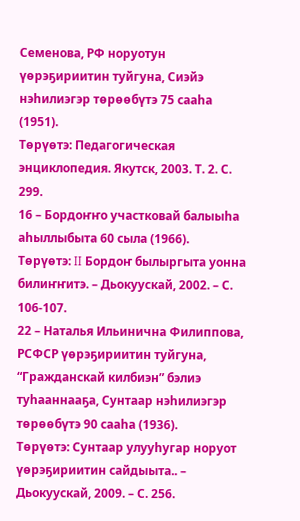Семенова, РФ норуотун үөрэҕириитин туйгуна, Сиэйэ нэһилиэгэр төрөөбүтэ 75 сааһа (1951).
Төрүөтэ: Педагогическая энциклопедия. Якутск, 2003. Т. 2. С. 299.
16 – Бордоҥҥо участковай балыыһа аһыллыбыта 60 сыла (1966).
Төрүөтэ: II Бордоҥ былыргыта уонна билиҥҥитэ. – Дьокуускай, 2002. – С. 106-107.
22 – Наталья Ильинична Филиппова, РСФСР үөрэҕириитин туйгуна, “Гражданскай килбиэн” бэлиэ туһааннааҕа, Сунтаар нэһилиэгэр төрөөбүтэ 90 сааһа (1936).
Төрүөтэ: Сунтаар улууһугар норуот үөрэҕириитин сайдыыта.. – Дьокуускай, 2009. – С. 256.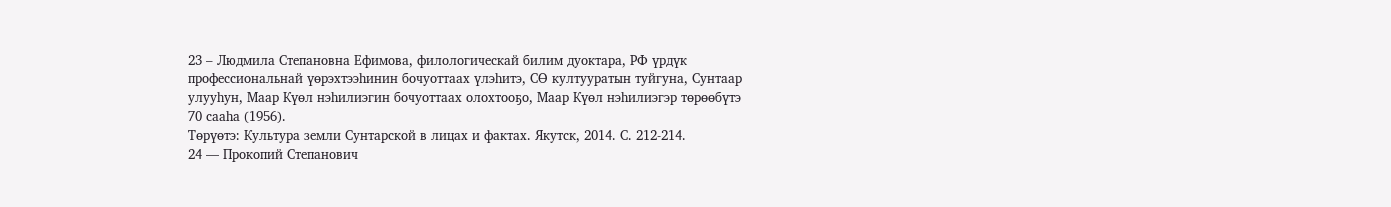23 – Людмила Степановна Ефимова, филологическай билим дуоктара, РФ үрдүк профессиональнай үөрэхтээһинин бочуоттаах үлэһитэ, СӨ култууратын туйгуна, Сунтаар улууһун, Маар Күөл нэһилиэгин бочуоттаах олохтооҕо, Маар Күөл нэһилиэгэр төрөөбүтэ 70 сааһа (1956).
Төрүөтэ: Культура земли Сунтарской в лицах и фактах. Якутск, 2014. С. 212-214.
24 — Прокопий Степанович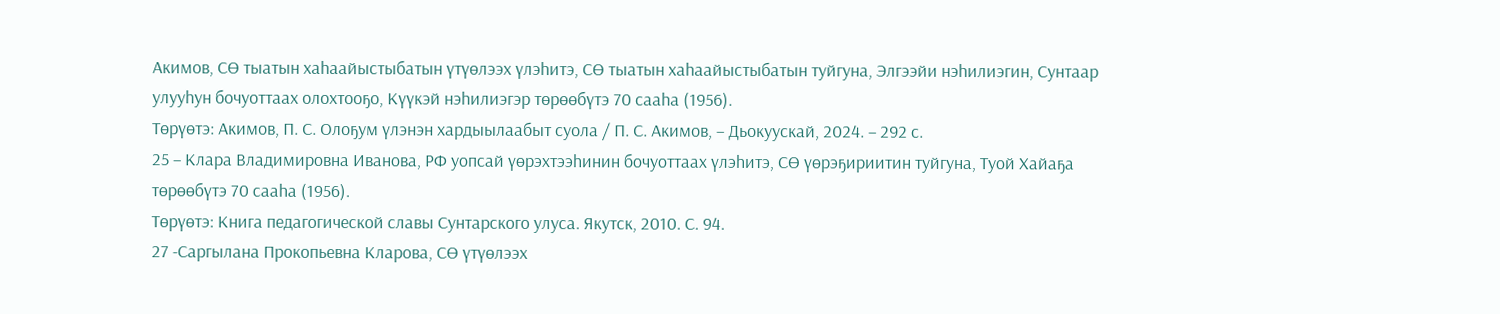Акимов, СӨ тыатын хаһаайыстыбатын үтүөлээх үлэһитэ, СӨ тыатын хаһаайыстыбатын туйгуна, Элгээйи нэһилиэгин, Сунтаар улууһун бочуоттаах олохтооҕо, Күүкэй нэһилиэгэр төрөөбүтэ 70 сааһа (1956).
Төрүөтэ: Акимов, П. С. Олоҕум үлэнэн хардыылаабыт суола / П. С. Акимов, – Дьокуускай, 2024. – 292 с.
25 – Клара Владимировна Иванова, РФ уопсай үөрэхтээһинин бочуоттаах үлэһитэ, СӨ үөрэҕириитин туйгуна, Туой Хайаҕа төрөөбүтэ 70 сааһа (1956).
Төрүөтэ: Книга педагогической славы Сунтарского улуса. Якутск, 2010. С. 94.
27 -Саргылана Прокопьевна Кларова, СӨ үтүөлээх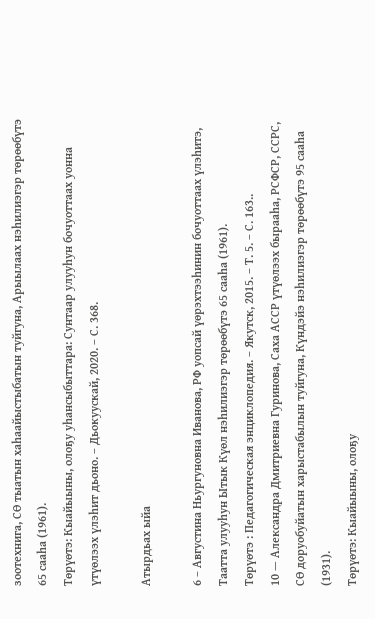зоотехнига, СӨ тыатын хаһаайыстыбатын туйгуна, Арыылаах нэһилиэгэр төрөөбүтэ 65 сааһа (1961).
Төрүөтэ: Кыайыыны, олоҕу уһансыбыттара: Сунтаар улууһун бочуоттаах уонна үтүөлээх үлэһит дьоно. – Дьокуускай, 2020. – С. 368.

Атырдьах ыйа

6 – Августина Ньургуновна Иванова, РФ уопсай үөрэхтээһинин бочуоттаах үлэһитэ, Таатта улууһун Ытык Күөл нэһилиэгэр төрөөбүтэ 65 сааһа (1961).
Төрүөтэ : Педагогическая энциклопедия. – Якутск, 2015. – Т. 5. – С. 163..
10 — Александра Дмитриевна Гуринова, Саха АССР үтүөлээх бырааһа, РСФСР, ССРС, СӨ доруобуйатын харыстабылын туйгуна, Күндэйэ нэһилиэгэр төрөөбүтэ 95 сааһа (1931).
Төрүөтэ: Кыайыыны, олоҕу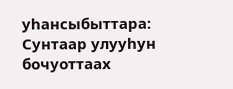уһансыбыттара: Сунтаар улууһун бочуоттаах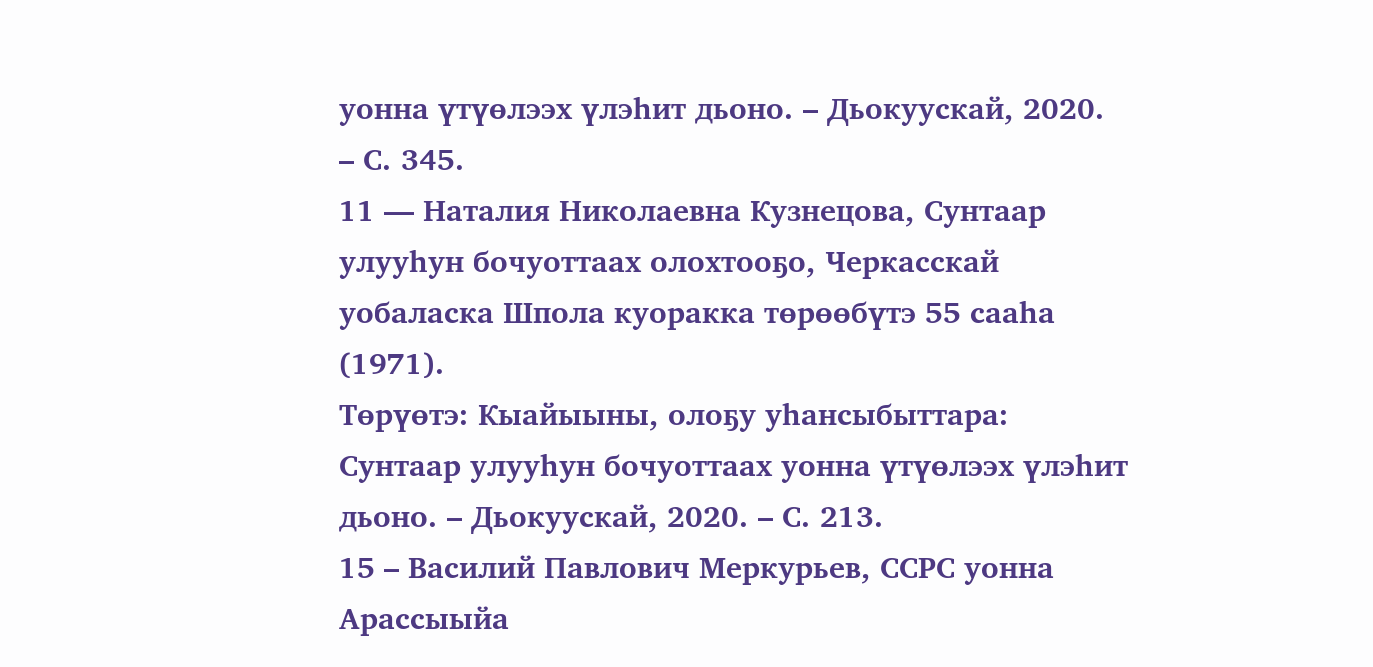уонна үтүөлээх үлэһит дьоно. – Дьокуускай, 2020. – С. 345.
11 — Наталия Николаевна Кузнецова, Сунтаар улууһун бочуоттаах олохтооҕо, Черкасскай уобаласка Шпола куоракка төрөөбүтэ 55 сааһа (1971).
Төрүөтэ: Кыайыыны, олоҕу уһансыбыттара: Сунтаар улууһун бочуоттаах уонна үтүөлээх үлэһит дьоно. – Дьокуускай, 2020. – С. 213.
15 – Василий Павлович Меркурьев, ССРС уонна Арассыыйа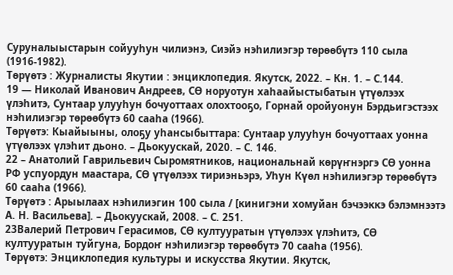Суруналыыстарын сойууһун чилиэнэ, Сиэйэ нэһилиэгэр төрөөбүтэ 110 сыла (1916-1982).
Төрүөтэ : Журналисты Якутии : энциклопедия. Якутск, 2022. – Кн. 1. – С.144.
19 — Николай Иванович Андреев, СӨ норуотун хаһаайыстыбатын үтүөлээх үлэһитэ, Сунтаар улууһун бочуоттаах олохтооҕо, Горнай оройуонун Бэрдьигэстээх нэһилиэгэр төрөөбүтэ 60 сааһа (1966).
Төрүөтэ: Кыайыыны, олоҕу уһансыбыттара: Сунтаар улууһун бочуоттаах уонна үтүөлээх үлэһит дьоно. – Дьокуускай, 2020. – С. 146.
22 – Анатолий Гаврильевич Сыромятников, национальнай көрүҥнэргэ СӨ уонна РФ успуордун маастара, СӨ үтүөлээх тириэньэрэ, Уһун Күөл нэһилиэгэр төрөөбүтэ 60 сааһа (1966).
Төрүөтэ : Арыылаах нэһилиэгин 100 сыла / [кинигэни хомуйан бэчээккэ бэлэмнээтэ А. Н. Васильева]. – Дьокуускай, 2008. – С. 251.
23Валерий Петрович Герасимов, СӨ култууратын үтүөлээх үлэһитэ, СӨ култууратын туйгуна, Бордоҥ нэһилиэгэр төрөөбүтэ 70 сааһа (1956).
Төрүөтэ: Энциклопедия культуры и искусства Якутии. Якутск,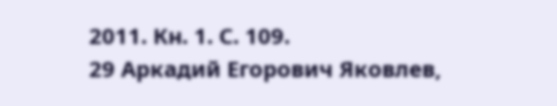2011. Кн. 1. С. 109.
29 Аркадий Егорович Яковлев,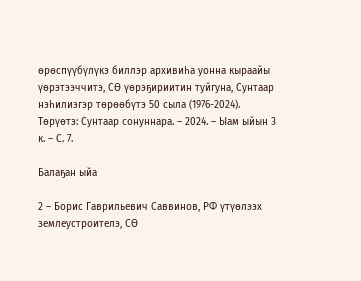өрөспүүбүлүкэ биллэр архивиһа уонна кыраайы үөрэтээччитэ, СӨ үөрэҕириитин туйгуна, Сунтаар нэһилиэгэр төрөөбүтэ 50 сыла (1976-2024).
Төрүөтэ: Сунтаар сонуннара. – 2024. – Ыам ыйын 3 к. – С. 7.

Балаҕан ыйа

2 – Борис Гаврильевич Саввинов, РФ үтүөлээх землеустроителэ, СӨ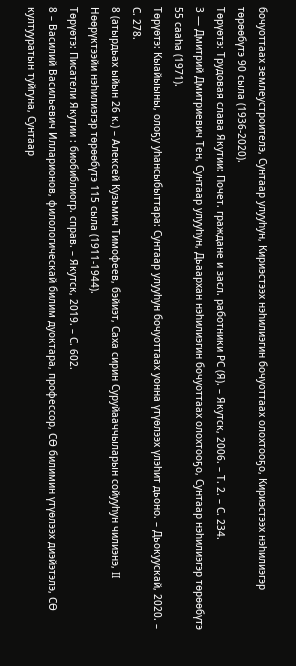бочуоттаах землеустроителэ, Сунтаар улууһун, Кириэстээх нэһилиэгин бочуоттаах олохтооҕо, Кириэстээх нэһилиэгэр төрөөбүтэ 90 сыла (1936-2020).
Төрүөтэ: Трудовая слава Якутии: Почет. граждане и засл. работники РС (Я). – Якутск, 2006. – Т. 2. – С. 234.
3 — Дмитрий Дмитриевич Тен, Сунтаар улууһун, Дьаархан нэһилиэгин бочуоттаах олохтооҕо, Сунтаар нэһилиэгэр төрөөбүтэ 55 сааһа (1971).
Төрүөтэ: Кыайыыны, олоҕу уһансыбыттара: Сунтаар улууһун бочуоттаах уонна үтүөлээх үлэһит дьоно. – Дьокуускай, 2020. – С. 278.
8 (атырдьах ыйын 26 к.) – Алексей Кузьмич Тимофеев, бэйиэт, Саха сирин Суруйааччыларын сойууһун чилиэнэ, II Нөөрүктээйи нэһилиэгэр төрөөбүтэ 115 сыла (1911-1944).
Төрүөтэ: Писатели Якутии : биобиблиогр. справ. – Якутск, 2019. – С. 602.
8 – Василий Васильевич Илларионов, филологическай билим дуоктара, профессор, СӨ билимин үтүөлээх диэйэтэлэ, СӨ култууратын туйгуна, Сунтаар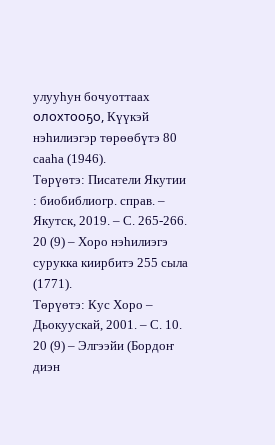улууһун бочуоттаах олохтооҕо, Күүкэй нэһилиэгэр төрөөбүтэ 80 сааһа (1946).
Төрүөтэ: Писатели Якутии : биобиблиогр. справ. – Якутск, 2019. – С. 265-266.
20 (9) – Хоро нэһилиэгэ сурукка киирбитэ 255 сыла (1771).
Төрүөтэ: Кус Хоро – Дьокуускай, 2001. – С. 10.
20 (9) – Элгээйи (Бордоҥ диэн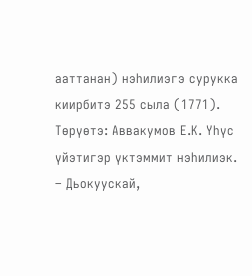ааттанан) нэһилиэгэ сурукка киирбитэ 255 сыла (1771).
Төрүөтэ: Аввакумов Е.К. Үһүс үйэтигэр үктэммит нэһилиэк. – Дьокуускай,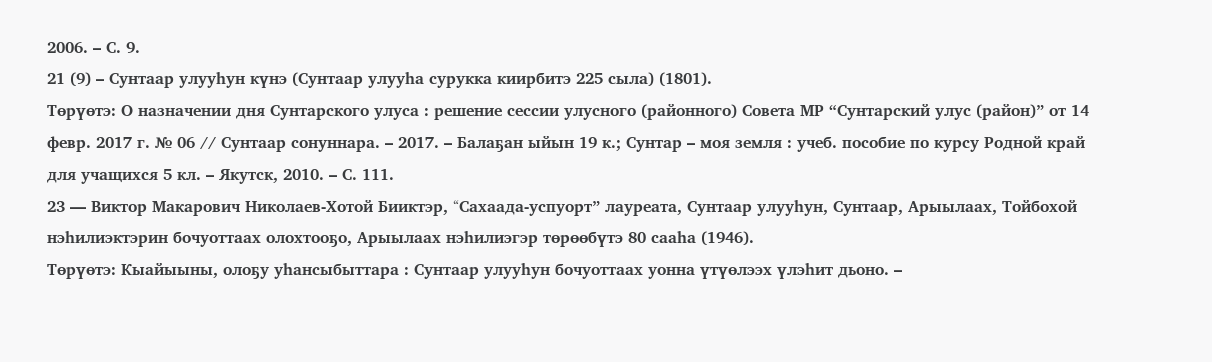2006. – С. 9.
21 (9) – Сунтаар улууһун күнэ (Сунтаар улууһа сурукка киирбитэ 225 сыла) (1801).
Төрүөтэ: О назначении дня Сунтарского улуса : решение сессии улусного (районного) Совета МР “Сунтарский улус (район)” от 14 февр. 2017 г. № 06 // Сунтаар сонуннара. – 2017. – Балаҕан ыйын 19 к.; Сунтар – моя земля : учеб. пособие по курсу Родной край для учащихся 5 кл. – Якутск, 2010. – С. 111.
23 — Виктор Макарович Николаев-Хотой Бииктэр, “Cахаада-успуорт” лауреата, Сунтаар улууһун, Сунтаар, Арыылаах, Тойбохой нэһилиэктэрин бочуоттаах олохтооҕо, Арыылаах нэһилиэгэр төрөөбүтэ 80 сааһа (1946).
Төрүөтэ: Кыайыыны, олоҕу уһансыбыттара : Сунтаар улууһун бочуоттаах уонна үтүөлээх үлэһит дьоно. –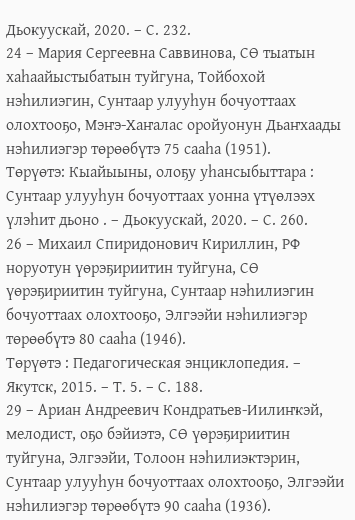Дьокуускай, 2020. – С. 232.
24 – Мария Сергеевна Саввинова, СӨ тыатын хаһаайыстыбатын туйгуна, Тойбохой нэһилиэгин, Сунтаар улууһун бочуоттаах олохтооҕо, Мэҥэ-Хаҥалас оройуонун Дьаҥхаады нэһилиэгэр төрөөбүтэ 75 сааһа (1951).
Төрүөтэ: Кыайыыны, олоҕу уһансыбыттара : Сунтаар улууһун бочуоттаах уонна үтүөлээх үлэһит дьоно . – Дьокуускай, 2020. – С. 260.
26 – Михаил Спиридонович Кириллин, РФ норуотун үөрэҕириитин туйгуна, СӨ үөрэҕириитин туйгуна, Сунтаар нэһилиэгин бочуоттаах олохтооҕо, Элгээйи нэһилиэгэр төрөөбүтэ 80 сааһа (1946).
Төрүөтэ : Педагогическая энциклопедия. – Якутск, 2015. – Т. 5. – С. 188.
29 – Ариан Андреевич Кондратьев-Иилиҥкэй, мелодист, оҕо бэйиэтэ, СӨ үөрэҕириитин туйгуна, Элгээйи, Толоон нэһилиэктэрин, Сунтаар улууһун бочуоттаах олохтооҕо, Элгээйи нэһилиэгэр төрөөбүтэ 90 сааһа (1936).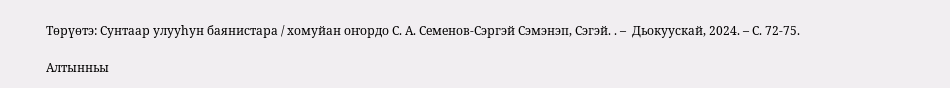Төрүөтэ: Сунтаар улууһун баянистара / хомуйан оҥордо С. А. Семенов-Сэргэй Сэмэнэп, Сэгэй. . –  Дьокуускай, 2024. – С. 72-75.

Алтынньы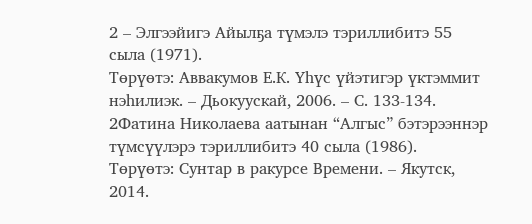2 – Элгээйигэ Айылҕа түмэлэ тэриллибитэ 55 сыла (1971).
Төрүөтэ: Аввакумов Е.К. Үһүс үйэтигэр үктэммит нэһилиэк. – Дьокуускай, 2006. – С. 133-134.
2Фатина Николаева аатынан “Алгыс” бэтэрээннэр түмсүүлэрэ тэриллибитэ 40 сыла (1986).
Төрүөтэ: Сунтар в ракурсе Времени. – Якутск, 2014.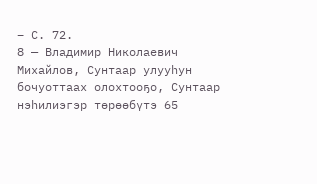– С. 72.
8 — Владимир Николаевич Михайлов, Сунтаар улууһун бочуоттаах олохтооҕо, Сунтаар нэһилиэгэр төрөөбүтэ 65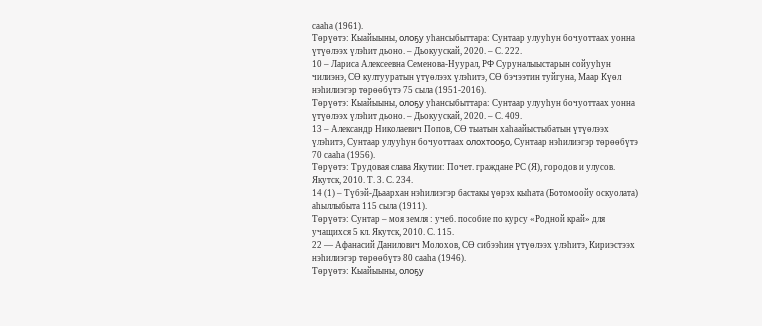сааһа (1961).
Төрүөтэ: Кыайыыны, олоҕу уһансыбыттара: Сунтаар улууһун бочуоттаах уонна үтүөлээх үлэһит дьоно. – Дьокуускай, 2020. – С. 222.
10 – Лариса Алексеевна Семенова-Нуурал, РФ Суруналыыстарын сойууһун чилиэнэ, СӨ култууратын үтүөлээх үлэһитэ, СӨ бэчээтин туйгуна, Маар Күөл нэһилиэгэр төрөөбүтэ 75 сыла (1951-2016).
Төрүөтэ: Кыайыыны, олоҕу уһансыбыттара: Сунтаар улууһун бочуоттаах уонна үтүөлээх үлэһит дьоно. – Дьокуускай, 2020. – С. 409.
13 – Александр Николаевич Попов, СӨ тыатын хаһаайыстыбатын үтүөлээх үлэһитэ, Сунтаар улууһун бочуоттаах олохтооҕо, Сунтаар нэһилиэгэр төрөөбүтэ 70 сааһа (1956).
Төрүөтэ: Трудовая слава Якутии: Почет. граждане РС (Я), городов и улусов. Якутск, 2010. Т. 3. С. 234.
14 (1) – Түбэй-Дьаархан нэһилиэгэр бастакы үөрэх кыһата (Ботомоойу оскуолата) аһыллыбыта 115 сыла (1911).
Төрүөтэ: Сунтар – моя земля : учеб. пособие по курсу «Родной край» для учащихся 5 кл. Якутск, 2010. С. 115.
22 — Афанасий Данилович Молохов, СӨ сибээһин үтүөлээх үлэһитэ, Кириэстээх нэһилиэгэр төрөөбүтэ 80 сааһа (1946).
Төрүөтэ: Кыайыыны, олоҕу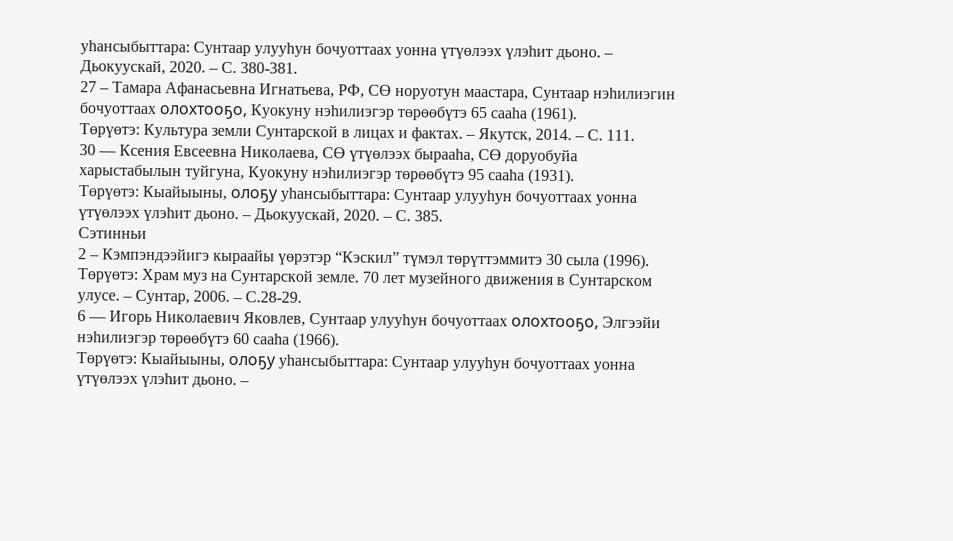уһансыбыттара: Сунтаар улууһун бочуоттаах уонна үтүөлээх үлэһит дьоно. – Дьокуускай, 2020. – С. 380-381.
27 – Тамара Афанасьевна Игнатьева, РФ, СӨ норуотун маастара, Сунтаар нэһилиэгин бочуоттаах олохтооҕо, Куокуну нэһилиэгэр төрөөбүтэ 65 сааһа (1961).
Төрүөтэ: Культура земли Сунтарской в лицах и фактах. – Якутск, 2014. – С. 111.
30 — Ксения Евсеевна Николаева, СӨ үтүөлээх бырааһа, СӨ доруобуйа харыстабылын туйгуна, Куокуну нэһилиэгэр төрөөбүтэ 95 сааһа (1931).
Төрүөтэ: Кыайыыны, олоҕу уһансыбыттара: Сунтаар улууһун бочуоттаах уонна үтүөлээх үлэһит дьоно. – Дьокуускай, 2020. – С. 385.
Сэтинньи
2 – Кэмпэндээйигэ кыраайы үөрэтэр “Кэскил” түмэл төрүттэммитэ 30 сыла (1996).
Төрүөтэ: Храм муз на Сунтарской земле. 70 лет музейного движения в Сунтарском улусе. – Сунтар, 2006. – С.28-29.
6 — Игорь Николаевич Яковлев, Сунтаар улууһун бочуоттаах олохтооҕо, Элгээйи нэһилиэгэр төрөөбүтэ 60 сааһа (1966).
Төрүөтэ: Кыайыыны, олоҕу уһансыбыттара: Сунтаар улууһун бочуоттаах уонна үтүөлээх үлэһит дьоно. –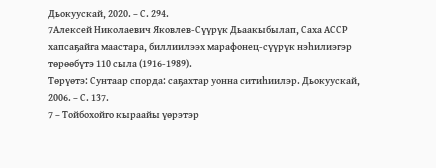Дьокуускай, 2020. – С. 294.
7Алексей Николаевич Яковлев-Сүүрүк Дьаакыбылап, Саха АССР хапсаҕайга маастара, биллиилээх марафонец-сүүрүк нэһилиэгэр төрөөбүтэ 110 сыла (1916-1989).
Төрүөтэ: Сунтаар спорда: саҕахтар уонна ситиһиилэр. Дьокуускай, 2006. – С. 137.
7 – Тойбохойго кыраайы үөрэтэр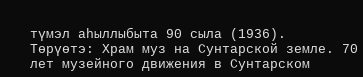түмэл аһыллыбыта 90 сыла (1936).
Төрүөтэ: Храм муз на Сунтарской земле. 70 лет музейного движения в Сунтарском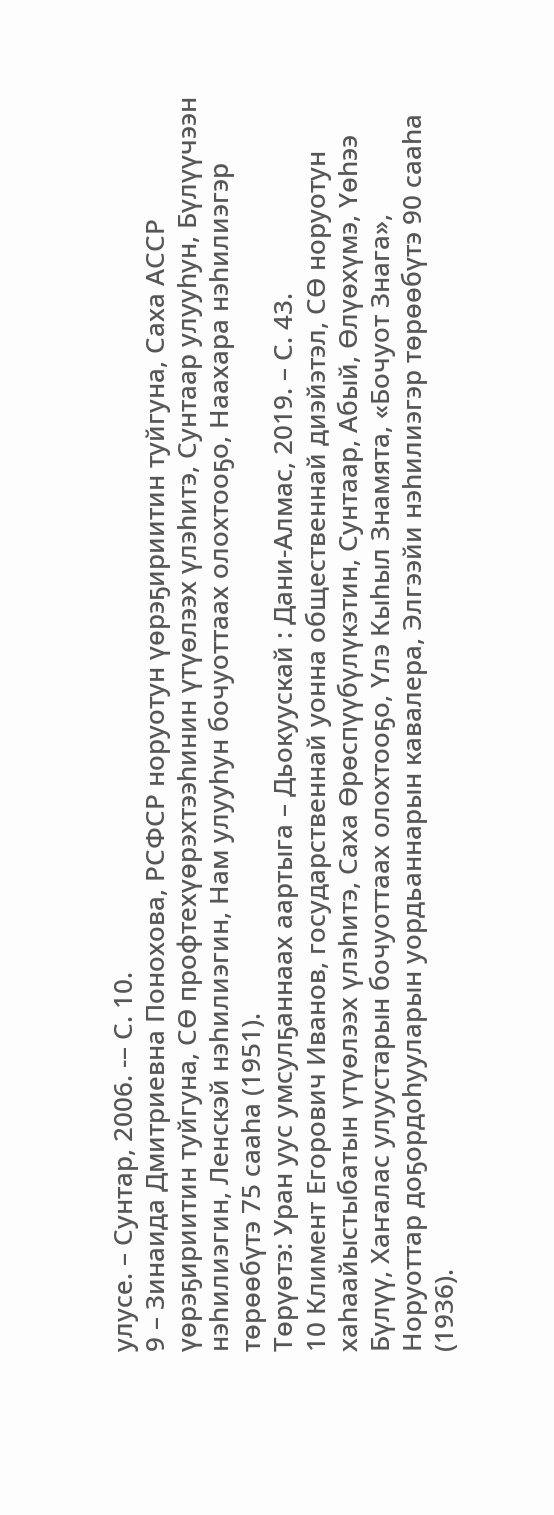улусе. – Сунтар, 2006. -– С. 10.
9 – Зинаида Дмитриевна Понохова, РСФСР норуотун үөрэҕириитин туйгуна, Саха АССР үөрэҕириитин туйгуна, СӨ профтехүөрэхтээһинин үтүөлээх үлэһитэ, Сунтаар улууһун, Бүлүүчээн нэһилиэгин, Ленскэй нэһилиэгин, Нам улууһун бочуоттаах олохтооҕо, Наахара нэһилиэгэр төрөөбүтэ 75 сааһа (1951).
Төрүөтэ: Уран уус умсулҕаннаах аартыга – Дьокуускай : Дани-Алмас, 2019. – С. 43.
10 Климент Егорович Иванов, государственнай уонна общественнай диэйэтэл, СӨ норуотун хаһаайыстыбатын үтүөлээх үлэһитэ, Саха Өрөспүүбүлүкэтин, Сунтаар, Абый, Өлүөхүмэ, Үөһээ Бүлүү, Хаҥалас улуустарын бочуоттаах олохтооҕо, Үлэ Кыһыл Знамята, «Бочуот Знага», Норуоттар доҕордоһууларын уордьаннарын кавалера, Элгээйи нэһилиэгэр төрөөбүтэ 90 сааһа (1936).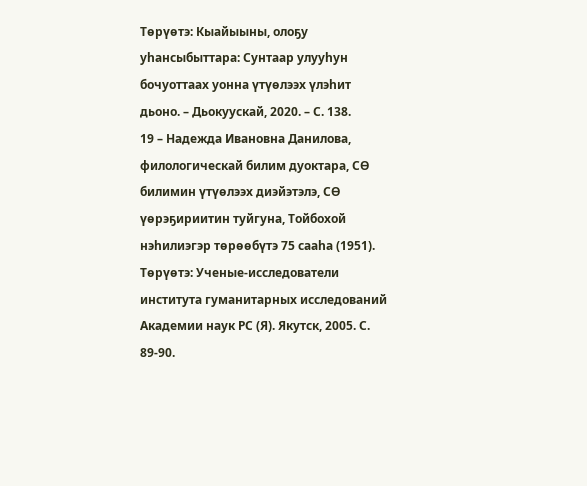Төрүөтэ: Кыайыыны, олоҕу уһансыбыттара: Сунтаар улууһун бочуоттаах уонна үтүөлээх үлэһит дьоно. – Дьокуускай, 2020. – С. 138.
19 – Надежда Ивановна Данилова, филологическай билим дуоктара, СӨ билимин үтүөлээх диэйэтэлэ, СӨ үөрэҕириитин туйгуна, Тойбохой нэһилиэгэр төрөөбүтэ 75 сааһа (1951).
Төрүөтэ: Ученые-исследователи института гуманитарных исследований Академии наук РС (Я). Якутск, 2005. С. 89-90.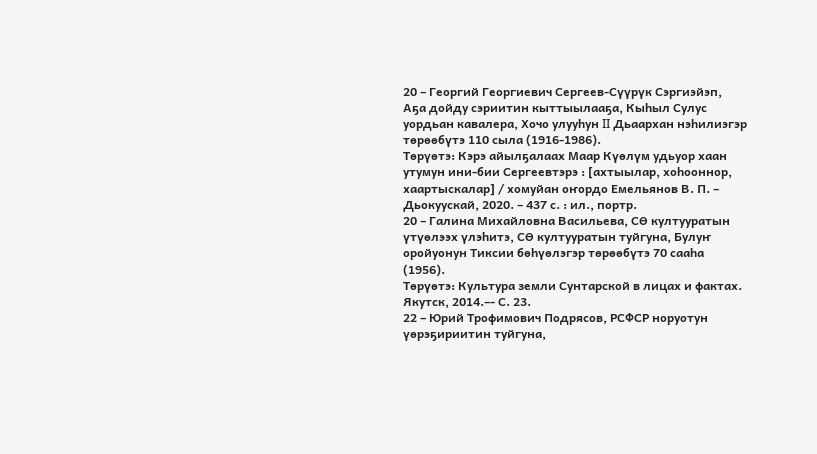20 – Георгий Георгиевич Сергеев-Сүүрүк Сэргиэйэп, Аҕа дойду сэриитин кыттыылааҕа, Кыһыл Сулус уордьан кавалера, Хочо улууһун II Дьаархан нэһилиэгэр төрөөбүтэ 110 сыла (1916-1986).
Төрүөтэ: Кэрэ айылҕалаах Маар Күөлүм удьуор хаан утумун ини-бии Сергеевтэрэ : [ахтыылар, хоһооннор, хаартыскалар] / хомуйан оҥордо Емельянов В. П. – Дьокуускай, 2020. – 437 с. : ил., портр.
20 – Галина Михайловна Васильева, СӨ култууратын үтүөлээх үлэһитэ, СӨ култууратын туйгуна, Булуҥ оройуонун Тиксии бөһүөлэгэр төрөөбүтэ 70 сааһа (1956).
Төрүөтэ: Культура земли Сунтарской в лицах и фактах. Якутск, 2014.–- С. 23.
22 – Юрий Трофимович Подрясов, РСФСР норуотун үөрэҕириитин туйгуна,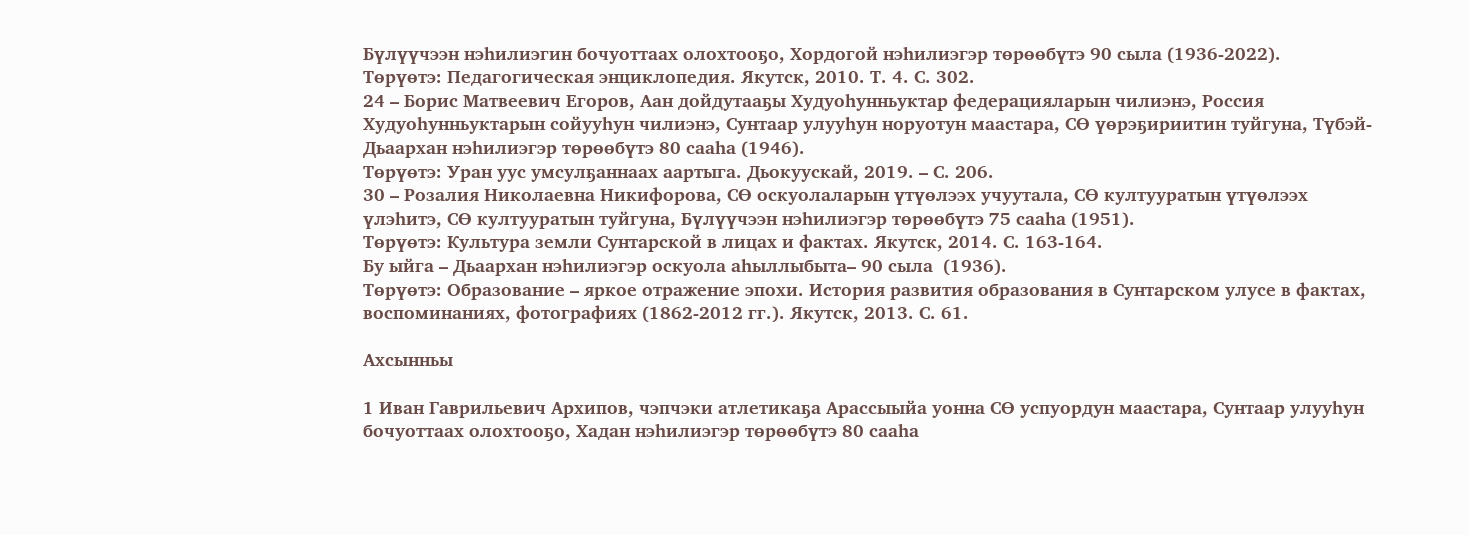Бүлүүчээн нэһилиэгин бочуоттаах олохтооҕо, Хордогой нэһилиэгэр төрөөбүтэ 90 сыла (1936-2022).
Төрүөтэ: Педагогическая энциклопедия. Якутск, 2010. Т. 4. С. 302.
24 – Борис Матвеевич Егоров, Аан дойдутааҕы Худуоһунньуктар федерацияларын чилиэнэ, Россия Худуоһунньуктарын сойууһун чилиэнэ, Сунтаар улууһун норуотун маастара, СӨ үөрэҕириитин туйгуна, Түбэй-Дьаархан нэһилиэгэр төрөөбүтэ 80 сааһа (1946).
Төрүөтэ: Уран уус умсулҕаннаах аартыга. Дьокуускай, 2019. – С. 206.
30 – Розалия Николаевна Никифорова, СӨ оскуолаларын үтүөлээх учуутала, СӨ култууратын үтүөлээх үлэһитэ, СӨ култууратын туйгуна, Бүлүүчээн нэһилиэгэр төрөөбүтэ 75 сааһа (1951).
Төрүөтэ: Культура земли Сунтарской в лицах и фактах. Якутск, 2014. С. 163-164.
Бу ыйга – Дьаархан нэһилиэгэр оскуола аһыллыбыта– 90 сыла  (1936).
Төрүөтэ: Образование – яркое отражение эпохи. История развития образования в Сунтарском улусе в фактах, воспоминаниях, фотографиях (1862-2012 гг.). Якутск, 2013. С. 61.

Ахсынньы

1 Иван Гаврильевич Архипов, чэпчэки атлетикаҕа Арассыыйа уонна СӨ успуордун маастара, Сунтаар улууһун бочуоттаах олохтооҕо, Хадан нэһилиэгэр төрөөбүтэ 80 сааһа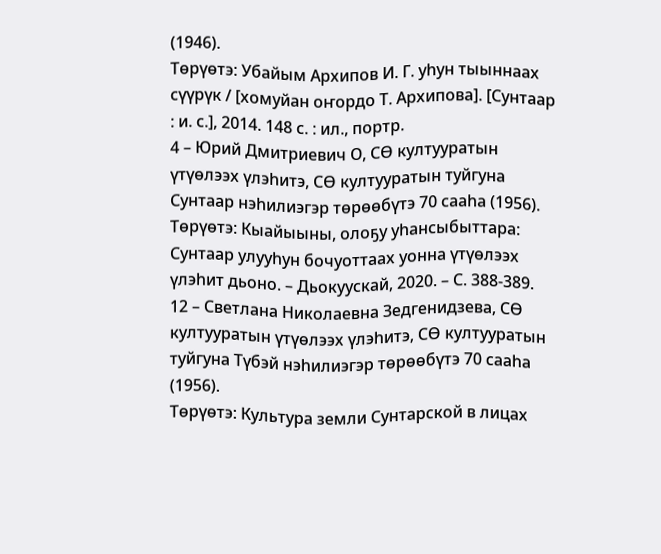(1946).
Төрүөтэ: Убайым Архипов И. Г. уһун тыыннаах сүүрүк / [хомуйан оҥордо Т. Архипова]. [Сунтаар : и. с.], 2014. 148 с. : ил., портр.
4 – Юрий Дмитриевич О, СӨ култууратын үтүөлээх үлэһитэ, СӨ култууратын туйгуна Сунтаар нэһилиэгэр төрөөбүтэ 70 сааһа (1956).
Төрүөтэ: Кыайыыны, олоҕу уһансыбыттара: Сунтаар улууһун бочуоттаах уонна үтүөлээх үлэһит дьоно. – Дьокуускай, 2020. – С. 388-389.
12 – Светлана Николаевна Зедгенидзева, СӨ култууратын үтүөлээх үлэһитэ, СӨ култууратын туйгуна Түбэй нэһилиэгэр төрөөбүтэ 70 сааһа (1956).
Төрүөтэ: Культура земли Сунтарской в лицах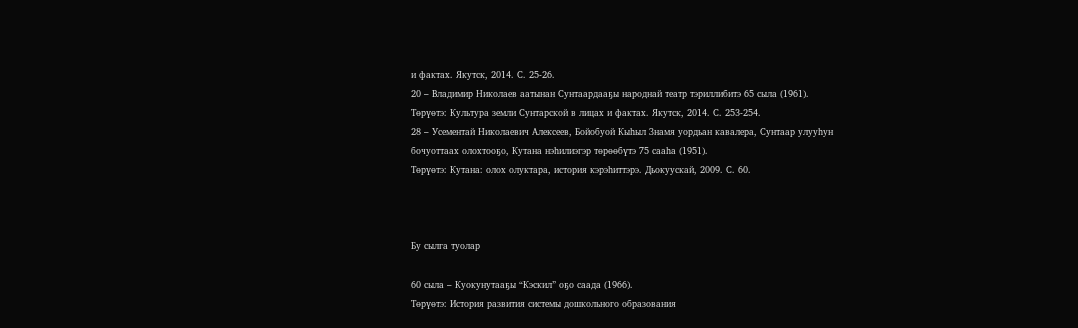и фактах. Якутск, 2014. С. 25-26.
20 – Владимир Николаев аатынан Сунтаардааҕы народнай театр тэриллибитэ 65 сыла (1961).
Төрүөтэ: Культура земли Сунтарской в лицах и фактах. Якутск, 2014. С. 253-254.
28 – Усементай Николаевич Алексеев, Бойобуой Кыһыл Знамя уордьан кавалера, Сунтаар улууһун бочуоттаах олохтооҕо, Кутана нэһилиэгэр төрөөбүтэ 75 сааһа (1951).
Төрүөтэ: Кутана: олох олуктара, история кэрэһиттэрэ. Дьокуускай, 2009. С. 60.



Бу сылга туолар

60 сыла – Куокунутааҕы “Кэскил” оҕо саада (1966).
Төрүөтэ: История развития системы дошкольного образования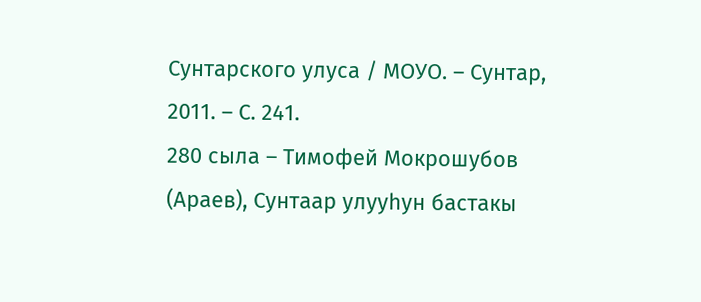Сунтарского улуса / МОУО. – Сунтар, 2011. – С. 241.
280 сыла – Тимофей Мокрошубов (Араев), Сунтаар улууhун бастакы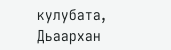кулубата, Дьаархан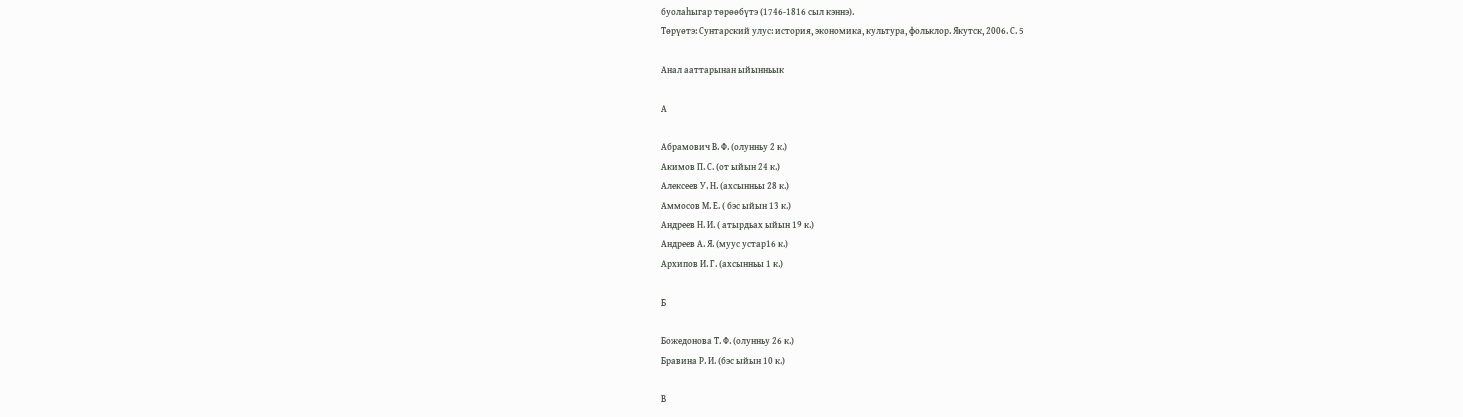буолаһыгар төрөөбүтэ (1746-1816 сыл кэннэ).
Төрүөтэ: Сунтарский улус: история, экономика, культура, фольклор. Якутск, 2006. С. 5

Анал ааттарынан ыйынньык

А

Абрамович В. Ф. (олунньу 2 к.)
Акимов П. С. (от ыйын 24 к.)
Алексеев У. Н. (ахсынньы 28 к.)
Аммосов М. Е. ( бэс ыйын 13 к.)
Андреев Н. И. ( атырдьах ыйын 19 к.)
Андреев А. Я. (муус устар16 к.)
Архипов И. Г. (ахсынньы 1 к.)

Б

Божедонова Т. Ф. (олунньу 26 к.)
Бравина Р. И. (бэс ыйын 10 к.)

В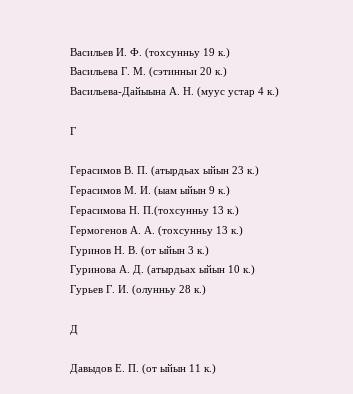Васильев И. Ф. (тохсунньу 19 к.)
Васильева Г. М. (сэтинньи 20 к.)
Васильева-Дайыына А. Н. (муус устар 4 к.)

Г

Герасимов В. П. (атырдьах ыйын 23 к.)
Герасимов М. И. (ыам ыйын 9 к.)
Герасимова Н. П.(тохсунньу 13 к.)
Гермогенов А. А. (тохсунньу 13 к.)
Гуринов Н. В. (от ыйын 3 к.)
Гуринова А. Д. (атырдьах ыйын 10 к.)
Гурьев Г. И. (олунньу 28 к.)

Д

Давыдов Е. П. (от ыйын 11 к.)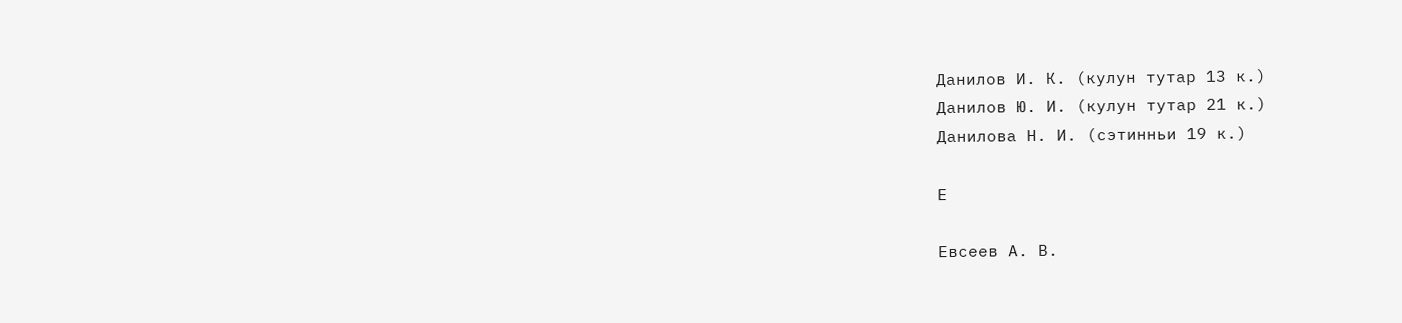Данилов И. К. (кулун тутар 13 к.)
Данилов Ю. И. (кулун тутар 21 к.)
Данилова Н. И. (сэтинньи 19 к.)

Е

Евсеев А. В.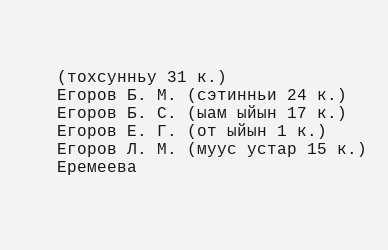(тохсунньу 31 к.)
Егоров Б. М. (сэтинньи 24 к.)
Егоров Б. С. (ыам ыйын 17 к.)
Егоров Е. Г. (от ыйын 1 к.)
Егоров Л. М. (муус устар 15 к.)
Еремеева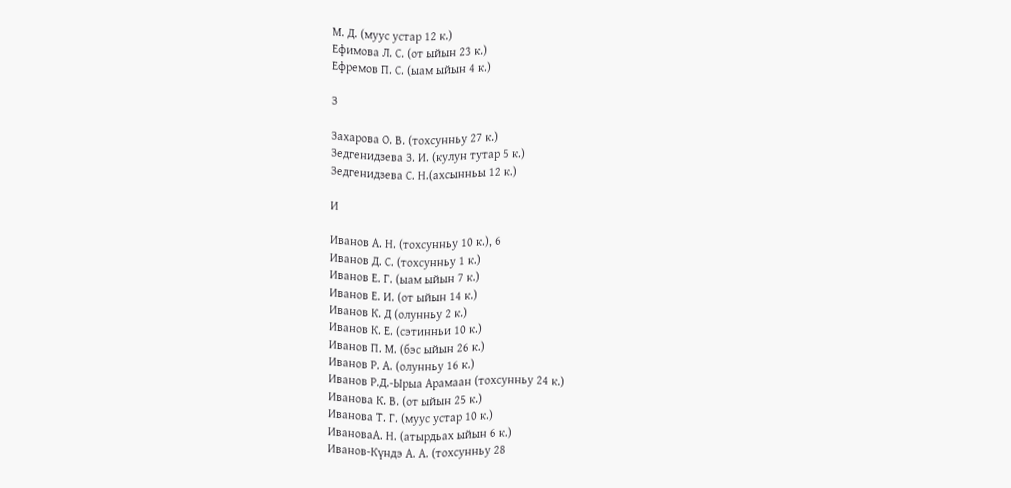М. Д. (муус устар 12 к.)
Ефимова Л. С. (от ыйын 23 к.)
Ефремов П. С. (ыам ыйын 4 к.)

З

Захарова О. В. (тохсунньу 27 к.)
Зедгенидзева З. И. (кулун тутар 5 к.)
Зедгенидзева С. Н.(ахсынньы 12 к.)

И

Иванов А. Н. (тохсунньу 10 к.), 6
Иванов Д. С. (тохсунньу 1 к.)
Иванов Е. Г. (ыам ыйын 7 к.)
Иванов Е. И. (от ыйын 14 к.)
Иванов К. Д (олунньу 2 к.)
Иванов К. Е. (сэтинньи 10 к.)
Иванов П. М. (бэс ыйын 26 к.)
Иванов Р. А. (олунньу 16 к.)
Иванов Р.Д.-Ырыа Арамаан (тохсунньу 24 к.)
Иванова К. В. (от ыйын 25 к.)
Иванова Т. Г. (муус устар 10 к.)
ИвановаА. Н. (атырдьах ыйын 6 к.)
Иванов-Күндэ А. А. (тохсунньу 28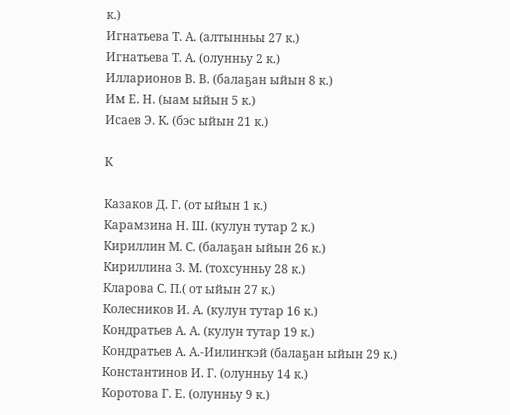к.)
Игнатьева Т. А. (алтынньы 27 к.)
Игнатьева Т. А. (олунньу 2 к.)
Илларионов В. В. (балаҕан ыйын 8 к.)
Им Е. Н. (ыам ыйын 5 к.)
Исаев Э. К. (бэс ыйын 21 к.)

К

Казаков Д. Г. (от ыйын 1 к.)
Карамзина Н. Ш. (кулун тутар 2 к.)
Кириллин М. С. (балаҕан ыйын 26 к.)
Кириллина З. М. (тохсунньу 28 к.)
Кларова С. П.( от ыйын 27 к.)
Колесников И. А. (кулун тутар 16 к.)
Кондратьев А. А. (кулун тутар 19 к.)
Кондратьев А. А.-Иилиҥкэй (балаҕан ыйын 29 к.)
Константинов И. Г. (олунньу 14 к.)
Коротова Г. Е. (олунньу 9 к.)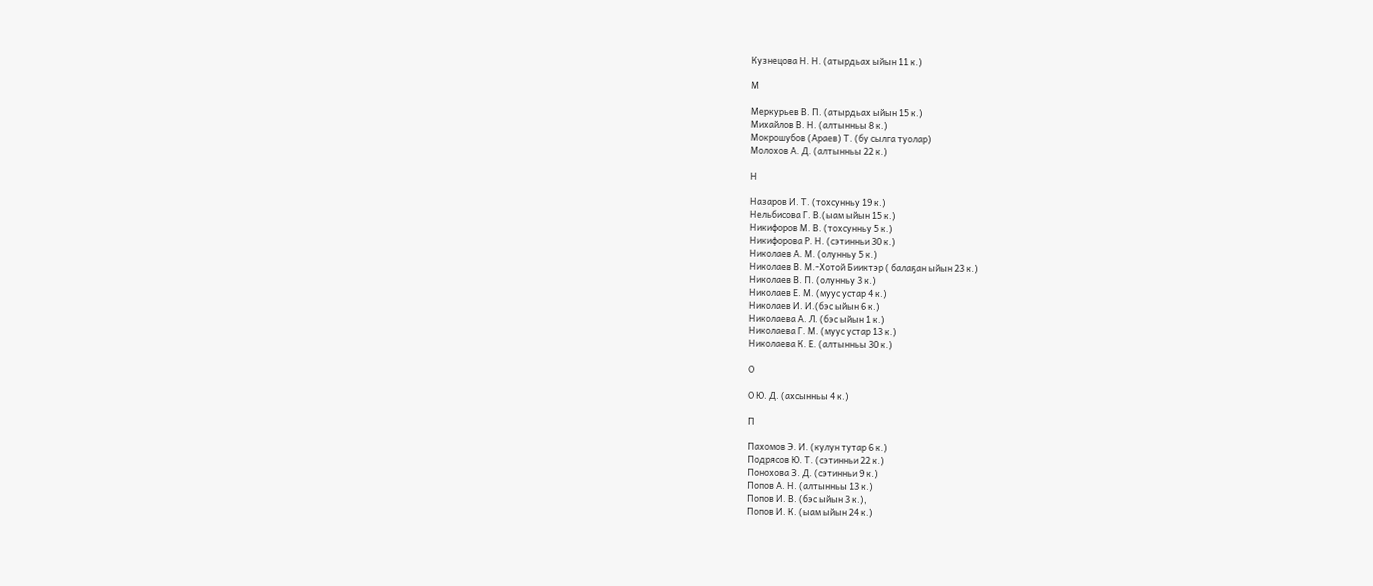Кузнецова Н. Н. (атырдьах ыйын 11 к.)

М

Меркурьев В. П. (атырдьах ыйын 15 к.)
Михайлов В. Н. (алтынньы 8 к.)
Мокрошубов (Араев) Т. (бу сылга туолар)
Молохов А. Д. (алтынньы 22 к.)

Н

Назаров И. Т. (тохсунньу 19 к.)
Нельбисова Г. В.(ыам ыйын 15 к.)
Никифоров М. В. (тохсунньу 5 к.)
Никифорова Р. Н. (сэтинньи 30 к.)
Николаев А. М. (олунньу 5 к.)
Николаев В. М.-Хотой Бииктэр ( балаҕан ыйын 23 к.)
Николаев В. П. (олунньу 3 к.)
Николаев Е. М. (муус устар 4 к.)
Николаев И. И.(бэс ыйын 6 к.)
Николаева А. Л. (бэс ыйын 1 к.)
Николаева Г. М. (муус устар 13 к.)
Николаева К. Е. (алтынньы 30 к.)

О

О Ю. Д. (ахсынньы 4 к.)

П

Пахомов Э. И. (кулун тутар 6 к.)
Подрясов Ю. Т. (сэтинньи 22 к.)
Понохова З. Д. (сэтинньи 9 к.)
Попов А. Н. (алтынньы 13 к.)
Попов И. В. (бэс ыйын 3 к.),
Попов И. К. (ыам ыйын 24 к.)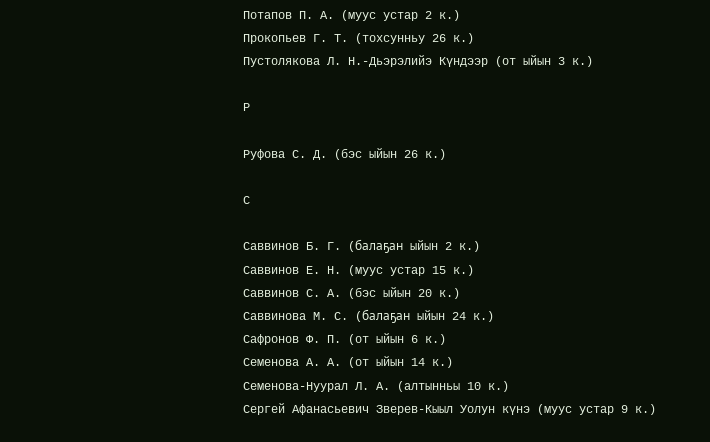Потапов П. А. (муус устар 2 к.)
Прокопьев Г. Т. (тохсунньу 26 к.)
Пустолякова Л. Н.-Дьэрэлийэ Күндээр (от ыйын 3 к.)

Р

Руфова С. Д. (бэс ыйын 26 к.)

С

Саввинов Б. Г. (балаҕан ыйын 2 к.)
Саввинов Е. Н. (муус устар 15 к.)
Саввинов С. А. (бэс ыйын 20 к.)
Саввинова М. С. (балаҕан ыйын 24 к.)
Сафронов Ф. П. (от ыйын 6 к.)
Семенова А. А. (от ыйын 14 к.)
Семенова-Нуурал Л. А. (алтынньы 10 к.)
Сергей Афанасьевич Зверев-Кыыл Уолун күнэ (муус устар 9 к.)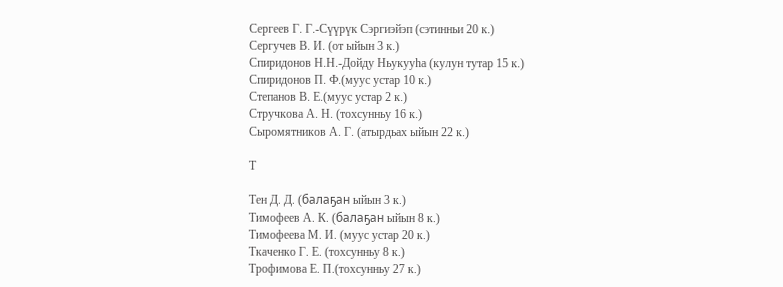Сергеев Г. Г.-Сүүрүк Сэргиэйэп (сэтинньи 20 к.)
Сергучев В. И. (от ыйын 3 к.)
Спиридонов Н.Н.-Дойду Ньукууһа (кулун тутар 15 к.)
Спиридонов П. Ф.(муус устар 10 к.)
Степанов В. Е.(муус устар 2 к.)
Стручкова А. Н. (тохсунньу 16 к.)
Сыромятников А. Г. (атырдьах ыйын 22 к.)

Т

Тен Д. Д. (балаҕан ыйын 3 к.)
Тимофеев А. К. (балаҕан ыйын 8 к.)
Тимофеева М. И. (муус устар 20 к.)
Ткаченко Г. Е. (тохсунньу 8 к.)
Трофимова Е. П.(тохсунньу 27 к.)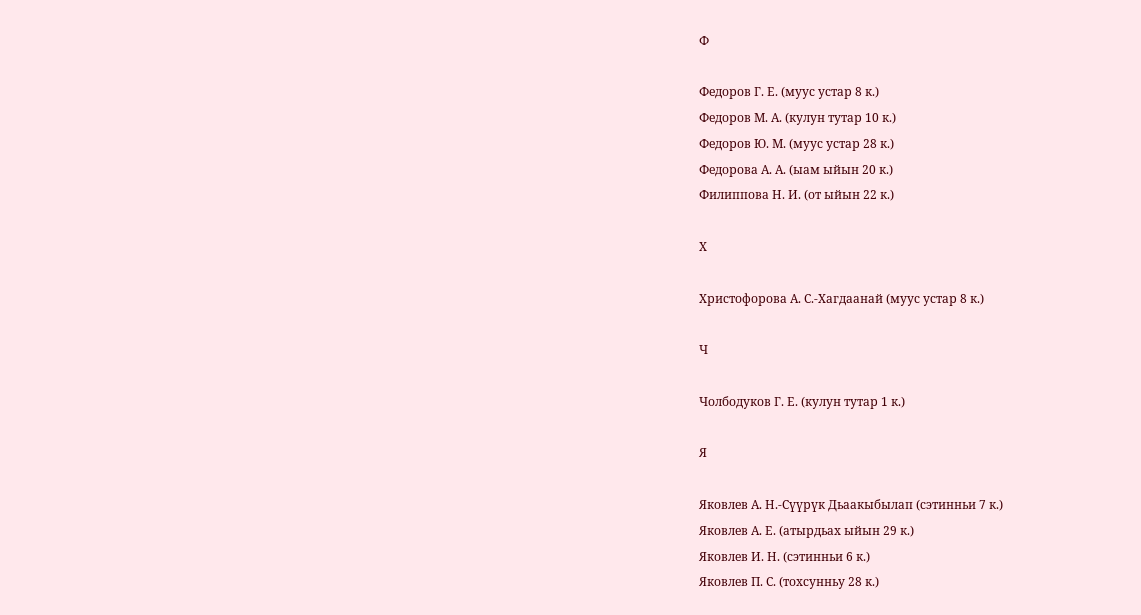Ф

Федоров Г. Е. (муус устар 8 к.)
Федоров М. А. (кулун тутар 10 к.)
Федоров Ю. М. (муус устар 28 к.)
Федорова А. А. (ыам ыйын 20 к.)
Филиппова Н. И. (от ыйын 22 к.)

Х

Христофорова А. С.-Хагдаанай (муус устар 8 к.)

Ч

Чолбодуков Г. Е. (кулун тутар 1 к.)

Я

Яковлев А. Н.-Сүүрүк Дьаакыбылап (сэтинньи 7 к.)
Яковлев А. Е. (атырдьах ыйын 29 к.)
Яковлев И. Н. (сэтинньи 6 к.)
Яковлев П. С. (тохсунньу 28 к.)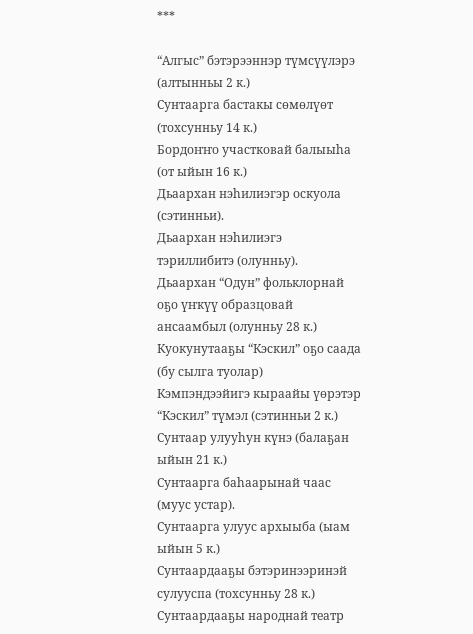***

“Алгыс” бэтэрээннэр түмсүүлэрэ (алтынньы 2 к.)
Сунтаарга бастакы сөмөлүөт (тохсунньу 14 к.)
Бордоҥҥо участковай балыыһа (от ыйын 16 к.)
Дьаархан нэһилиэгэр оскуола (сэтинньи).
Дьаархан нэһилиэгэ тэриллибитэ (олунньу).
Дьаархан “Одун” фольклорнай оҕо үҥкүү образцовай ансаамбыл (олунньу 28 к.)
Куокунутааҕы “Кэскил” оҕо саада (бу сылга туолар)
Кэмпэндээйигэ кыраайы үөрэтэр “Кэскил” түмэл (сэтинньи 2 к.)
Сунтаар улууһун күнэ (балаҕан ыйын 21 к.)
Сунтаарга баһаарынай чаас (муус устар).
Сунтаарга улуус архыыба (ыам ыйын 5 к.)
Сунтаардааҕы бэтэринээринэй сулууспа (тохсунньу 28 к.)
Сунтаардааҕы народнай театр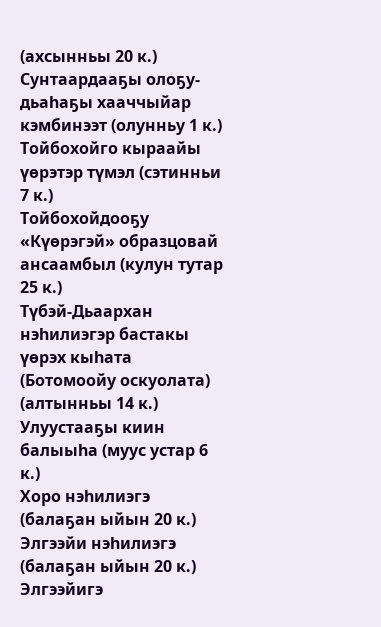(ахсынньы 20 к.)
Сунтаардааҕы олоҕу-дьаһаҕы хааччыйар кэмбинээт (олунньу 1 к.)
Тойбохойго кыраайы үөрэтэр түмэл (сэтинньи 7 к.)
Тойбохойдооҕу «Күөрэгэй» образцовай ансаамбыл (кулун тутар 25 к.)
Түбэй-Дьаархан нэһилиэгэр бастакы үөрэх кыһата (Ботомоойу оскуолата) (алтынньы 14 к.)
Улуустааҕы киин балыыһа (муус устар 6 к.)
Хоро нэһилиэгэ (балаҕан ыйын 20 к.)
Элгээйи нэһилиэгэ (балаҕан ыйын 20 к.)
Элгээйигэ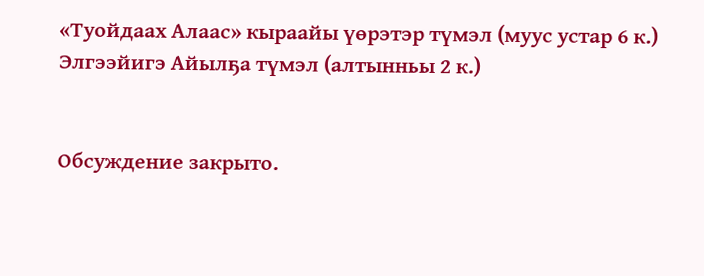«Туойдаах Алаас» кыраайы үөрэтэр түмэл (муус устар 6 к.)
Элгээйигэ Айылҕа түмэл (алтынньы 2 к.)


Обсуждение закрыто.